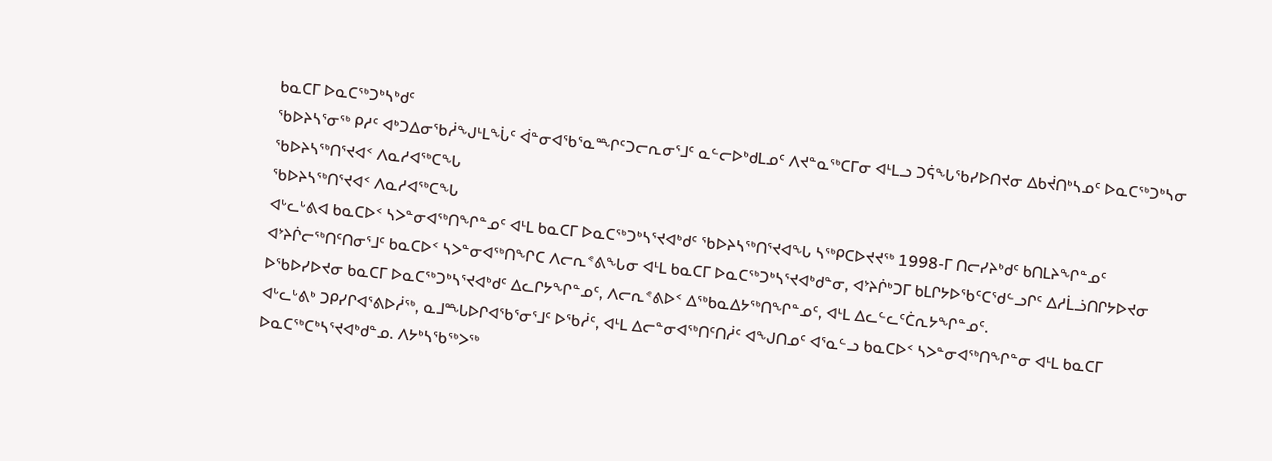ᑲᓇᑕᒥ ᐅᓇᑕᖅᑐᒃᓴᒃᑯᑦ
ᖃᐅᔨᓴᕐᓂᖅ ᑭᓱᑦ ᐊᒃᑐᐃᓂᖃᓲᖑᒻᒪᖔᑦ ᐋᓐᓂᐊᖃᕐᓇᙱᑦᑐᓕᕆᓂᕐᒧᑦ ᓇᓪᓕᐅᒃᑯᒪᓄᑦ ᐱᔪᓐᓇᖅᑕᒥᓂ ᐊᒻᒪᓗ ᑐᕌᖓᖃᓯᐅᑎᔪᓂ ᐃᑲᔫᑎᒃᓴᓄᑦ ᐅᓇᑕᖅᑐᒃᓴᓂ
ᖃᐅᔨᓴᖅᑎᕐᔪᐊᑉ ᐱᓇᓱᐊᖅᑕᖓ
ᖃᐅᔨᓴᖅᑎᕐᔪᐊᑉ ᐱᓇᓱᐊᖅᑕᖓ
ᐊᒡᓚᒡᕕᐊ ᑲᓇᑕᐅᑉ ᓴᐳᓐᓂᐊᖅᑎᖏᓐᓄᑦ ᐊᒻᒪ ᑲᓇᑕᒥ ᐅᓇᑕᖅᑐᒃᓴᕐᔪᐊᒃᑯᑦ ᖃᐅᔨᓴᖅᑎᕐᔪᐊᖓ ᓴᖅᑭᑕᐅᔪᔪᖅ 1998-ᒥ ᑎᓕᓯᔨᒃᑯᑦ ᑲᑎᒪᔨᖏᓐᓄᑦ ᐊᔾᔨᒌᓕᖅᑎᑦᑎᓂᕐᒧᑦ ᑲᓇᑕᐅᑉ ᓴᐳᓐᓂᐊᖅᑎᖏᑕ ᐱᓕᕆᕝᕕᖓᓂ ᐊᒻᒪ ᑲᓇᑕᒥ ᐅᓇᑕᖅᑐᒃᓴᕐᔪᐊᒃᑯᓐᓂ, ᐊᔾᔨᒌᒃᑐᒥ ᑲᒪᒋᔭᐅᖃᑦᑕᖁᓪᓗᒋᑦ ᐃᓱᒫᓘᑎᒋᔭᐅᔪᓂ ᐅᖃᐅᓯᐅᔪᓂ ᑲᓇᑕᒥ ᐅᓇᑕᖅᑐᒃᓴᕐᔪᐊᒃᑯᑦ ᐃᓚᒋᔭᖏᓐᓄᑦ, ᐱᓕᕆᕝᕕᐅᑉ ᐃᖅᑲᓇᐃᔭᖅᑎᖏᓐᓄᑦ, ᐊᒻᒪ ᐃᓚᓪᓚᑦᑖᕆᔭᖏᓐᓄᑦ.
ᐊᒡᓚᒡᕕᒃ ᑐᑭᓯᒋᐊᕐᕕᐅᓲᖅ, ᓇᒧᙵᐅᒋᐊᖃᕐᓂᕐᒧᑦ ᐅᖃᓲᑦ, ᐊᒻᒪ ᐃᓕᓐᓂᐊᖅᑎᑦᑎᓲᑦ ᐊᖑᑎᓄᑦ ᐊᕐᓇᓪᓗ ᑲᓇᑕᐅᑉ ᓴᐳᓐᓂᐊᖅᑎᖏᓐᓂ ᐊᒻᒪ ᑲᓇᑕᒥ ᐅᓇᑕᖅᑕᒃᓴᕐᔪᐊᒃᑯᓐᓄ. ᐱᔭᒃᓴᖃᖅᐳᖅ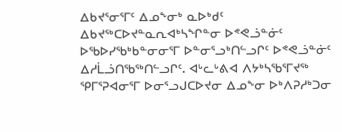ᐃᑲᔪᕐᓂᕐᒥᑦ ᐃᓄᖕᓂᒃ ᓇᐅᒃᑯᑦ ᐃᑲᔪᖅᑕᐅᔪᓐᓇᕆᐊᒃᓴᖏᓐᓂ ᐅᕝᕙᓘᓐᓃᑦ ᐅᖃᐅᓯᖃᒃᑲᓐᓂᓂᕐᒥ ᐅᓐᓂᕐᓗᒃᑎᓪᓗᒋᑦ ᐅᕝᕙᓘᓐᓃᑦ ᐃᓱᒫᓘᑎᖃᖅᑎᓪᓗᒋᑦ. ᐊᒡᓚᒡᕕᐊ ᐱᔭᒃᓴᖃᕐᒥᔪᖅ ᕿᒥᕐᕈᐊᓂᕐᒥ ᐅᓂᕐᓗᒍᑕᐅᔪᓂ ᐃᓄᖕᓂ ᐅᒃᐱᕈᓱᒃᑐᓂ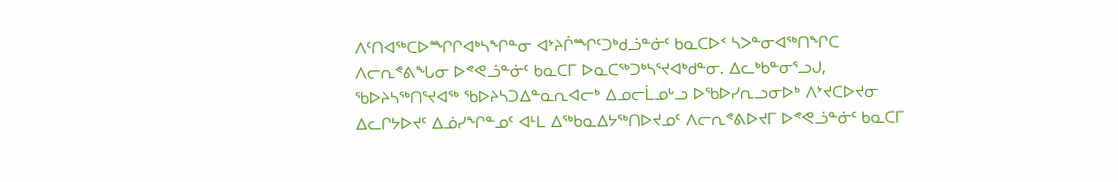ᐱᑦᑎᐊᖅᑕᐅᙱᒋᐊᒃᓴᖏᓐᓂ ᐊᔾᔨᒌᙱᑦᑐᒃᑯᓘᓐᓃᑦ ᑲᓇᑕᐅᑉ ᓴᐳᓐᓂᐊᖅᑎᖏᑕ ᐱᓕᕆᕝᕕᖓᓂ ᐅᕝᕙᓘᓐᓃᑦ ᑲᓇᑕᒥ ᐅᓇᑕᖅᑐᒃᓴᕐᔪᐊᒃᑯᓐᓂ. ᐃᓚᒃᑲᓐᓂᕐᓗᒍ, ᖃᐅᔨᓴᖅᑎᕐᔪᐊᖅ ᖃᐅᔨᓴᑐᐃᓐᓇᕆᐊᓕᒃ ᐃᓄᓕᒫᓄᒡᓗ ᐅᖃᐅᓯᕆᓗᓂᐅᒃ ᐱᔾᔪᑕᐅᔪᓂ ᐃᓚᒋᔭᐅᔪᑦ ᐃᓅᓯᖏᓐᓄᑦ ᐊᒻᒪ ᐃᖅᑲᓇᐃᔭᖅᑎᐅᔪᓄᑦ ᐱᓕᕆᕝᕕᐅᔪᒥ ᐅᕝᕙᓘᓐᓃᑦ ᑲᓇᑕᒥ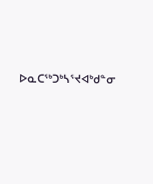ᐅᓇᑕᖅᑐᒃᓴᕐᔪᐊᒃᑯᓐᓂ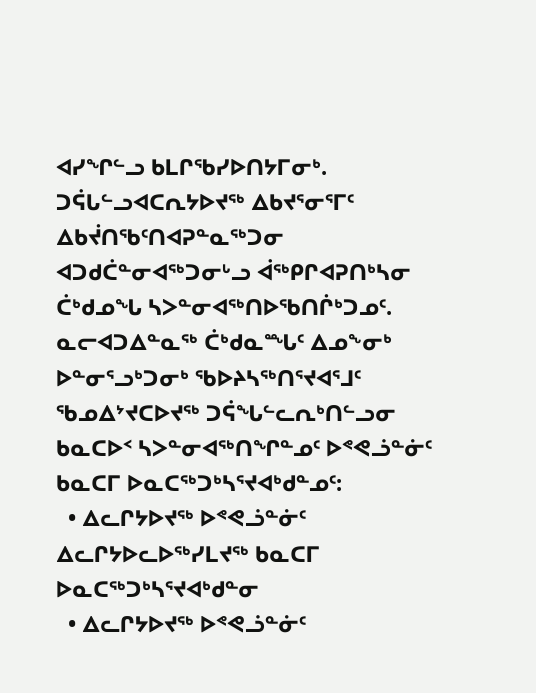ᐊᓯᖏᓪᓗ ᑲᒪᒋᖃᓯᐅᑎᔭᒥᓂᒃ. ᑐᕌᒐᓪᓗᐊᑕᕆᔭᐅᔪᖅ ᐃᑲᔪᕐᓂᕐᒥᑦ ᐃᑲᔫᑎᖃᑦᑎᐊᕈᓐᓇᖅᑐᓂ ᐊᑐᑯᑖᓐᓂᐊᖅᑐᓂᒡᓗ ᐋᖅᑭᒋᐊᕈᑎᒃᓴᓂ ᑖᒃᑯᓄᖓ ᓴᐳᓐᓂᐊᖅᑎᐅᖃᑎᒌᒃᑐᓄᑦ.
ᓇᓕᐊᑐᐃᓐᓇᖅ ᑖᒃᑯᓇᙵᑦ ᐃᓄᖕᓂᒃ ᐅᓐᓂᕐᓗᒃᑐᓂᒃ ᖃᐅᔨᓴᖅᑎᕐᔪᐊᕐᒧᑦ ᖃᓄᐃᔾᔪᑕᐅᔪᖅ ᑐᕌᖓᓪᓚᕆᒃᑎᓪᓗᓂ ᑲᓇᑕᐅᑉ ᓴᐳᓐᓂᐊᖅᑎᖏᓐᓄᑦ ᐅᕝᕙᓘᓐᓃᑦ ᑲᓇᑕᒥ ᐅᓇᑕᖅᑐᒃᓴᕐᔪᐊᒃᑯᓐᓄᑦ:
  • ᐃᓚᒋᔭᐅᔪᖅ ᐅᕝᕙᓘᓐᓃᑦ ᐃᓚᒋᔭᐅᓚᐅᖅᓯᒪᔪᖅ ᑲᓇᑕᒥ ᐅᓇᑕᖅᑐᒃᓴᕐᔪᐊᒃᑯᓐᓂ
  • ᐃᓚᒋᔭᐅᔪᖅ ᐅᕝᕙᓘᓐᓃᑦ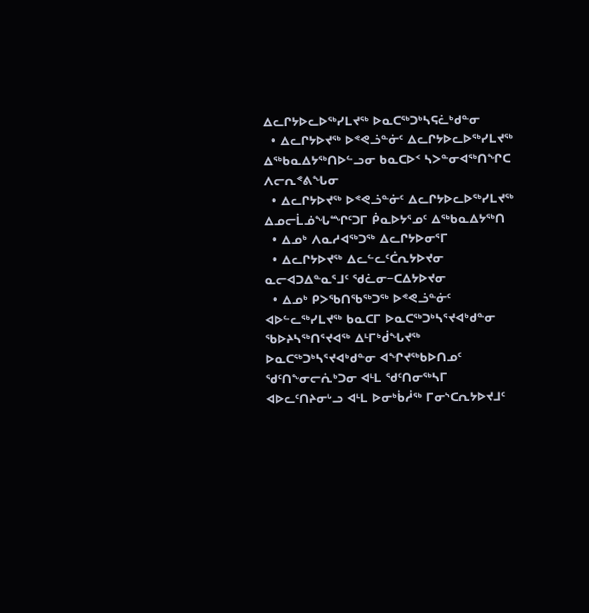ᐃᓚᒋᔭᐅᓚᐅᖅᓯᒪᔪᖅ ᐅᓇᑕᖅᑐᒃᓴᕋᓛᒃᑯᓐᓂ
  • ᐃᓚᒋᔭᐅᔪᖅ ᐅᕝᕙᓘᓐᓃᑦ ᐃᓚᒋᔭᐅᓚᐅᖅᓯᒪᔪᖅ ᐃᖅᑲᓇᐃᔭᖅᑎᐅᓪᓗᓂ ᑲᓇᑕᐅᑉ ᓴᐳᓐᓂᐊᖅᑎᖏᑕ ᐱᓕᕆᕝᕕᖓᓂ
  • ᐃᓚᒋᔭᐅᔪᖅ ᐅᕝᕙᓘᓐᓃᑦ ᐃᓚᒋᔭᐅᓚᐅᖅᓯᒪᔪᖅ ᐃᓄᓕᒫᓅᖓᙱᑦᑐᒥ ᑮᓇᐅᔭᕐᓄᑦ ᐃᖅᑲᓇᐃᔭᖅᑎ
  • ᐃᓄᒃ ᐱᓇᓱᐊᖅᑐᖅ ᐃᓚᒋᔭᐅᓂᕐᒥ
  • ᐃᓚᒋᔭᐅᔪᖅ ᐃᓚᓪᓚᑦᑖᕆᔭᐅᔪᓂ ᓇᓕᐊᑐᐃᓐᓇᕐᒧᑦ ᖁᓛᓂ−ᑕᐃᔭᐅᔪᓂ
  • ᐃᓄᒃ ᑭᐳᖃᑎᖃᖅᑐᖅ ᐅᕝᕙᓘᓐᓃᑦ ᐊᐅᓪᓚᖅᓯᒪᔪᖅ ᑲᓇᑕᒥ ᐅᓇᑕᖅᑐᒃᓴᕐᔪᐊᒃᑯᓐᓂ
ᖃᐅᔨᓴᖅᑎᕐᔪᐊᖅ ᐃᒻᒥᒃᑰᖓᔪᖅ ᐅᓇᑕᖅᑐᒃᓴᕐᔪᐊᒃᑯᓐᓂ ᐊᖏᔪᖅᑲᐅᑎᓄᑦ ᖁᑦᑎᖕᓂᓕᕇᒃᑐᓂ ᐊᒻᒪ ᖁᑦᑎᓂᖅᓴᒥ ᐊᐅᓚᑦᑎᔨᓂᒡᓗ ᐊᒻᒪ ᐅᓂᒃᑳᓲᖅ ᒥᓂᔅᑕᕆᔭᐅᔪᒧᑦ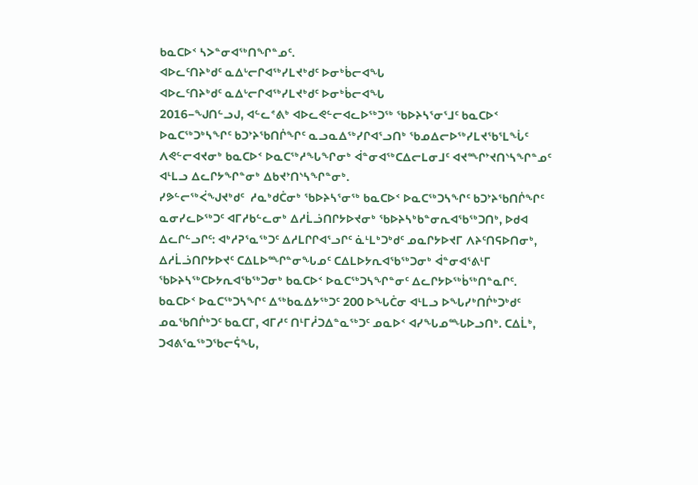ᑲᓇᑕᐅᑉ ᓴᐳᓐᓂᐊᖅᑎᖏᓐᓄᑦ.
ᐊᐅᓚᑦᑎᔨᒃᑯᑦ ᓇᐃᒡᓕᒋᐊᖅᓯᒪᔪᒃᑯᑦ ᐅᓂᒃᑳᓕᐊᖓ
ᐊᐅᓚᑦᑎᔨᒃᑯᑦ ᓇᐃᒡᓕᒋᐊᖅᓯᒪᔪᒃᑯᑦ ᐅᓂᒃᑳᓕᐊᖓ
2016−ᖑᑎᓪᓗᒍ, ᐊᓪᓚᕝᕕᒃ ᐊᐅᓚᕙᓪᓕᐊᓚᐅᖅᑐᖅ ᖃᐅᔨᓴᕐᓂᕐᒧᑦ ᑲᓇᑕᐅᑉ ᐅᓇᑕᖅᑐᒃᓴᖏᑦ ᑲᑐᔾᔨᖃᑎᒌᖏᑦ ᓇᓗᓇᐃᖅᓯᒋᐊᕐᓗᑎᒃ ᖃᓄᐃᓕᐅᖅᓯᒪᔪᖃᕐᒪᖔᑦ ᐱᕙᓪᓕᐊᔪᓂᒃ ᑲᓇᑕᐅᑉ ᐅᓇᑕᖅᓱᖓᖏᓂᒃ ᐋᓐᓂᐊᖅᑕᐃᓕᒪᓂᒧᑦ ᐊᔪᙱᔾᔪᑎᔅᓴᖏᓐᓄᑦ ᐊᒻᒪᓗ ᐃᓚᒋᔭᖏᓐᓂᒃ ᐃᑲᔪᔾᑎᔅᓴᖏᓐᓂᒃ.
ᓯᕗᓪᓕᖅᐹᖑᔪᒃᑯᑦ  ᓱᓇᒃᑯᑖᓂᒃ ᖃᐅᔨᓴᕐᓂᖅ ᑲᓇᑕᐅᑉ ᐅᓇᑕᖅᑐᓴᖏᑦ ᑲᑐᔾᔨᖃᑎᒌᖏᑦ ᓇᓂᓯᓚᐅᖅᑐᑦ ᐊᒥᓱᑲᓪᓚᓂᒃ ᐃᓱᒫᓘᑎᒋᔭᐅᔪᓂᒃ ᖃᐅᔨᓴᒃᑲᓐᓂᕆᐊᖃᖅᑐᑎᒃ, ᐅᑯᐊ ᐃᓚᒋᓪᓗᒋᑦ: ᐊᒃᓱᕈᕐᓇᖅᑐᑦ ᐃᓱᒪᒋᒋᐊᕐᓗᒋᑦ ᓈᒻᒪᒃᑐᒃᑯᑦ ᓄᓇᒋᔭᐅᔪᒥ ᐱᔨᑦᑎᕋᐅᑎᓂᒃ, ᐃᓱᒫᓘᑎᒋᔭᐅᔪᑦ ᑕᐃᒪᐅᙱᓐᓂᖓᓄᑦ ᑕᐃᒪᐅᔭᕆᐊᖃᖅᑐᓂᒃ ᐋᓐᓂᐊᕐᕕᒻᒥ ᖃᐅᔨᓴᖅᑕᐅᔭᕆᐊᖃᖅᑐᓂᒃ ᑲᓇᑕᐅᑉ ᐅᓇᑕᖅᑐᓴᖏᓐᓂᑦ ᐃᓚᒋᔭᐅᖅᑳᖅᑎᓐᓇᒋᑦ.
ᑲᓇᑕᐅᑉ ᐅᓇᑕᖅᑐᓴᖏᑦ ᐃᖅᑲᓇᐃᔭᖅᑐᑦ 200 ᐅᖓᑖᓂ ᐊᒻᒪᓗ ᐅᖓᓯᒃᑎᒌᒃᑐᒃᑯᑦ ᓄᓇᖃᑎᒌᒃᑐᑦ ᑲᓇᑕᒥ, ᐊᒥᓱᑦ ᑎᒻᒥᓲᑐᐃᓐᓇᖅᑐᑦ ᓄᓇᐅᑉ ᐊᓯᖓᓄᙵᐅᓗᑎᒃ. ᑕᐃᒫᒃ, ᑐᐊᕕᕐᓇᖅᑐᖃᓕᕌᖓ,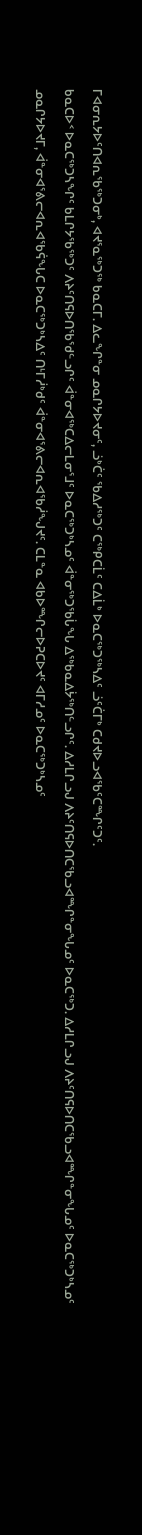ᒥᐊᓂᕆᔭᐅᑦᑎᐊᕆᖃᖅᑐᓂᒃ, ᐊᔪᕐᓇᖅᑐᖅ ᑲᓇᑕᒥ. ᐃᓚᖏᓐᓂ ᓄᓇᒋᔭᐅᔪᓂᑦ, ᓘᒃᑖᑦ ᖃᐃᓱᖅᑐᑦ ᑕᖅᑭᑕᒫᑦ ᑕᐃᒫᒃ ᐅᓇᑕᖅᑐᖅᓴᐃᑦ ᓘᑦᑖᒥᒃ ᑕᑯᔪᐅᓗᐊᖃᑦᑕᙱᑦᑐᑦ.
ᑲᓇᑕᐅᑉ ᐅᓇᑕᖅᑐᓴᖏᑦ ᑲᒪᒋᔭᖃᖅᑐᑦ ᐱᔨᑦᑎᕋᐅᑎᖃᖁᓪᓗᒋᑦ ᐋᓐᓂᐊᖅᑕᐃᓕᒪᓂᕐᒧᑦ ᐅᓇᑕᖅᑐᒃᓴᓄᑦ ᐋᓐᓂᖅᑐᖃᒑᖓ ᐃᖅᑲᓇᐃᔮᖅᑎᓪᓗᒋᑦ. ᐃᓱᒪᒋᓗᒍ ᐱᔨᑦᑎᕋᐅᑎᑕᖃᓗᐊᙱᓐᓂᖓᓄᑦ ᐅᓇᑕᖅᑐ. ᐃᓱᒪᒋᓗᒍ ᐱᔨᑦᑎᕋᐅᑎᑕᖃᓗᐊᙱᓐᓂᖓᓄᑦ ᐅᓇᑕᖅᑐᒃᓴᓄᑦ ᓄᓇᒋᔭᐅᔪᒥ, ᐋᓐᓂᐊᕐᕕᓕᐊᕆᐊᖃᕌᖓᑕ ᐅᓇᑕᖅᑐᒃᓴᐃᑦ ᑎᒻᒥᓲᒃᑯᑦ ᐋᓐᓂᐊᕐᕕᓕᐊᕆᐊᖃᓲᖑᔪᑦ. ᑕᒪᓐᓇ ᐊᑲᐅᙱᓕᐅᕈᑕᐅᔪᑦ ᐊᒥᓱᓄᑦ ᐅᓇᑕᖅᑐᒃᓴᓄᑦ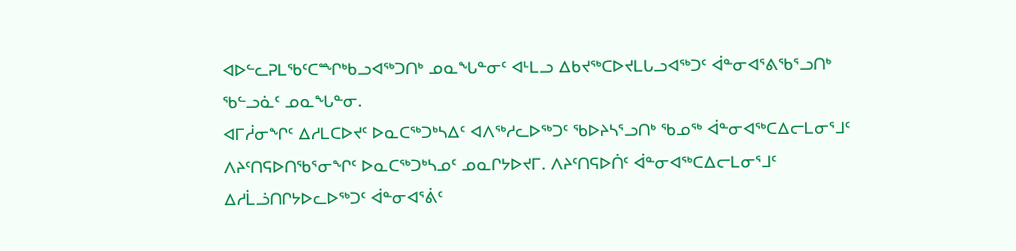ᐊᐅᓪᓚᕈᒪᖃᑦᑕᙱᒃᑲᓗᐊᖅᑐᑎᒃ ᓄᓇᖓᓐᓂᑦ ᐊᒻᒪᓗ ᐃᑲᔪᖅᑕᐅᔪᒪᒐᓗᐊᖅᑐᑦ ᐋᓐᓂᐊᕐᕕᖃᕐᓗᑎᒃ ᖃᓪᓗᓈᑦ ᓄᓇᖓᓐᓂ.
ᐊᒥᓲᓂᖏᑦ ᐃᓱᒪᑕᐅᔪᑦ ᐅᓇᑕᖅᑐᒃᓴᐃᑦ ᐊᐱᖅᓱᓚᐅᖅᑐᑦ ᖃᐅᔨᓴᕐᓗᑎᒃ ᖃᓄᖅ ᐋᓐᓂᐊᖅᑕᐃᓕᒪᓂᕐᒧᑦ ᐱᔨᑦᑎᕋᐅᑎᖃᕐᓂᖏᑦ ᐅᓇᑕᖅᑐᒃᓴᓄᑦ ᓄᓇᒋᔭᐅᔪᒥ. ᐱᔨᑦᑎᕋᐅᑏᑦ ᐋᓐᓂᐊᖅᑕᐃᓕᒪᓂᕐᒧᑦ ᐃᓱᒫᓘᑎᒋᔭᐅᓚᐅᖅᑐᑦ ᐋᓐᓂᐊᕐᕖᑦ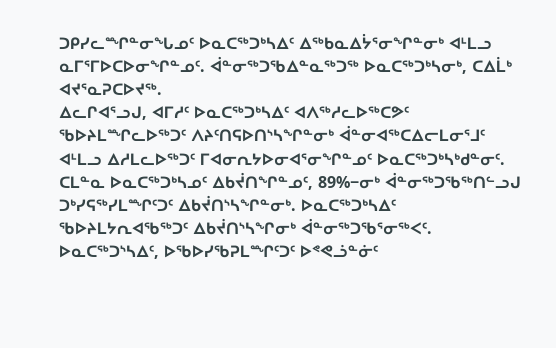ᑐᑭᓯᓚᙱᓐᓂᖓᓄᑦ ᐅᓇᑕᖅᑐᒃᓴᐃᑦ ᐃᖅᑲᓇᐃᔮᕐᓂᖏᓐᓂᒃ ᐊᒻᒪᓗ ᓇᒥᕐᒥᐅᑕᐅᓂᖏᓐᓄᑦ. ᐋᓐᓂᖅᑐᖃᐃᓐᓇᖅᑐᖅ ᐅᓇᑕᖅᑐᒃᓴᓂᒃ, ᑕᐃᒫᒃ ᐊᔪᕐᓇᕈᑕᐅᔪᖅ.
ᐃᓚᒋᐊᕐᓗᒍ, ᐊᒥᓱᑦ ᐅᓇᑕᖅᑐᒃᓴᐃᑦ ᐊᐱᖅᓱᓚᐅᖅᑕᕗᑦ ᖃᐅᔨᒪᙱᓚᐅᖅᑐᑦ ᐱᔨᑦᑎᕋᐅᑎᔅᓴᖏᓐᓂᒃ ᐋᓐᓂᐊᖅᑕᐃᓕᒪᓂᕐᒧᑦ ᐊᒻᒪᓗ ᐃᓱᒪᓚᐅᖅᑐᑦ ᒥᐊᓂᕆᔭᐅᓂᐊᕐᓂᖏᓐᓄᑦ ᐅᓇᑕᖅᑐᒃᓴᒃᑯᓐᓂᑦ. ᑕᒪᓐᓇ ᐅᓇᑕᖅᑐᒃᓴᓄᑦ ᐃᑲᔫᑎᖏᓐᓄᑦ, 89%−ᓂᒃ ᐋᓐᓂᖅᑐᖃᖅᑎᓪᓗᒍ ᑐᒃᓯᕋᖅᓯᒪᙱᑦᑐᑦ ᐃᑲᔫᑎᔅᓴᖏᓐᓂᒃ. ᐅᓇᑕᖅᑐᒃᓴᐃᑦ ᖃᐅᔨᒪᔭᕆᐊᖃᖅᑐᑦ ᐃᑲᔫᑎᔅᓴᖏᓂᒃ ᐋᓐᓂᖅᑐᖃᕐᓂᖅᐸᑦ.
ᐅᓇᑕᖅᑐᔅᓴᐃᑦ, ᐅᖃᐅᓯᖃᕈᒪᙱᑦᑐᑦ ᐅᕝᕙᓘᓐᓃᑦ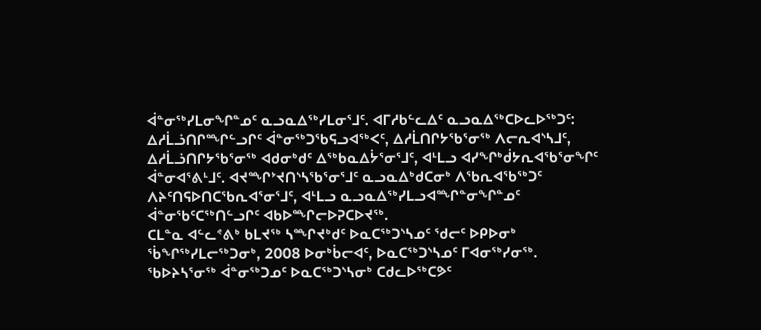ᐋᓐᓂᖅᓯᒪᓂᖏᓐᓄᑦ ᓇᓗᓇᐃᖅᓯᒪᓂᕐᒧᑦ. ᐊᒥᓱᑲᓪᓚᐃᑦ ᓇᓗᓇᐃᖅᑕᐅᓚᐅᖅᑐᑦ: ᐃᓱᒫᓘᑎᒋᙱᓪᓗᒋᑦ ᐋᓐᓂᖅᑐᖃᕋᓗᐊᖅᐸᑦ, ᐃᓱᒫᑎᒋᔭᖃᕐᓂᖅ ᐱᓕᕆᐊᔅᓴᒧᑦ, ᐃᓱᒫᓘᑎᒋᔭᖃᕐᓂᖅ ᐊᑯᓂᒃᑯᑦ ᐃᖅᑲᓇᐃᔮᕐᓂᕐᒧᑦ, ᐊᒻᒪᓗ ᐊᓯᖏᒃᑰᔭᕆᐊᖃᕐᓂᖏᑦ ᐋᓐᓂᐊᕐᕕᒻᒧᑦ. ᐊᔪᙱᔾᔪᑎᔅᓴᖃᕐᓂᕐᒧᑦ ᓇᓗᓇᐃᒃᑯᑕᓂᒃ ᐱᖃᕆᐊᖃᖅᑐᑦ ᐱᔨᑦᑎᕋᐅᑎᑕᖃᕆᐊᕐᓂᕐᒧᑦ, ᐊᒻᒪᓗ ᓇᓗᓇᐃᖅᓯᒪᓗᐊᙱᓐᓂᖏᓐᓄᑦ ᐋᓐᓂᖃᑦᑕᖅᑎᓪᓗᒋᑦ ᐊᑲᐅᙱᓕᐅᕈᑕᐅᔪᖅ.
ᑕᒪᓐᓇ ᐊᓪᓚᕝᕕᒃ ᑲᒪᔪᖅ ᓴᙱᔪᒃᑯᑦ ᐅᓇᑕᖅᑐᔅᓴᓄᑦ ᖁᓕᑦ ᐅᑭᐅᓂᒃ ᖄᖏᖅᓯᒪᓕᖅᑐᓂᒃ, 2008 ᐅᓂᒃᑳᓕᐊᑦ, ᐅᓇᑕᖅᑐᔅᓴᓄᑦ ᒥᐊᓂᖅᓯᓂᖅ. ᖃᐅᔨᓴᕐᓂᖅ ᐋᓐᓂᖅᑐᓄᑦ ᐅᓇᑕᖅᑐᔅᓴᓂᒃ ᑕᑯᓚᐅᖅᑕᕗᑦ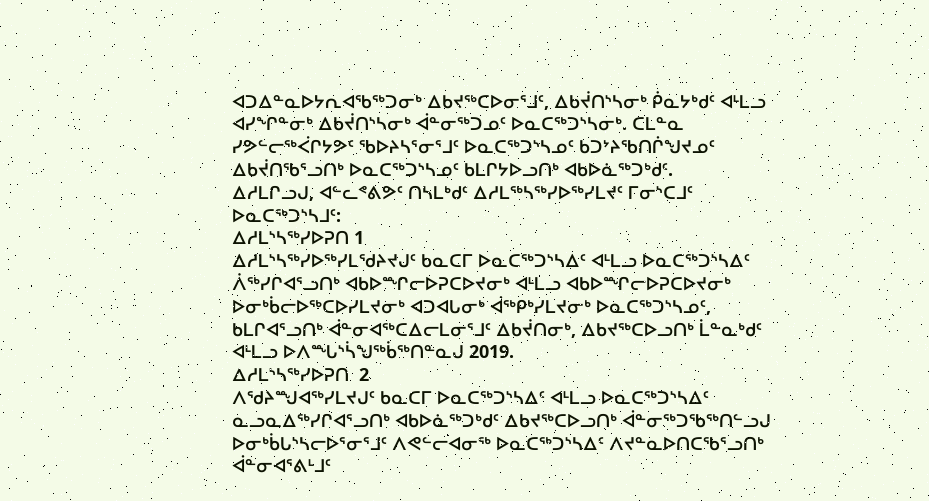ᐊᑐᐃᓐᓇᐅᔭᕆᐊᖃᖅᑐᓂᒃ ᐃᑲᔪᖅᑕᐅᓂᕐᒧᑦ, ᐃᑲᔫᑎᔅᓴᓂᒃ ᑮᓇᔭᒃᑯᑦ ᐊᒻᒪᓗ ᐊᓯᖏᓐᓂᒃ ᐃᑲᔫᑎᔅᓴᓂᒃ ᐋᓐᓂᖅᑐᓄᑦ ᐅᓇᑕᖅᑐᔅᓴᓂᒃ. ᑕᒪᓐᓇ ᓯᕗᓪᓕᖅᐹᒋᔭᕗᑦ ᖃᐅᔨᓴᕐᓂᕐᒧᑦ ᐅᓇᑕᖅᑐᔅᓴᓄᑦ ᑲᑐᔾᔨᖃᑎᒌᖑᔪᓄᑦ ᐃᑲᔫᑎᖃᕐᓗᑎᒃ ᐅᓇᑕᖅᑐᔅᓴᓄᑦ ᑲᒪᒋᔭᐅᓗᑎᒃ ᐊᑲᐅᓈᖅᑐᒃᑯᑦ.
ᐃᓱᒪᒋᓗᒍ, ᐊᓪᓚᕝᕕᕗᑦ ᑎᓴᒪᒃᑯᑦ ᐃᓱᒪᖅᓴᖅᓯᐅᖅᓯᒪᔪᑦ ᒥᓂᔅᑕᒧᑦ ᐅᓇᑕᖅᑐᔅᓴᒧᑦ:
ᐃᓱᒪᔅᓴᖅᓯᐅᕈᑎ 1
ᐃᓱᒪᔅᓴᖅᓯᐅᖅᓯᒪᖁᔨᔪᒍᑦ ᑲᓇᑕᒥ ᐅᓇᑕᖅᑐᔅᓴᐃᑦ ᐊᒻᒪᓗ ᐅᓇᑕᖅᑐᔅᓴᐃᑦ ᐲᖅᓯᒋᐊᕐᓗᑎᒃ ᐊᑲᐅᙱᓕᐅᕈᑕᐅᔪᓂᒃ ᐊᒻᒪᓗ ᐊᑲᐅᙱᓕᐅᕈᑕᐅᔪᓂᒃ ᐅᓂᒃᑳᓕᐅᖅᑕᐅᓯᒪᔪᓂᒃ ᐊᑐᐊᒐᓂᒃ ᐋᖅᑭᒃᓯᒪᔪᓂᒃ ᐅᓇᑕᖅᑐᔅᓴᓄᑦ, ᑲᒪᒋᐊᕐᓗᑎᒃ ᐋᓐᓂᐊᖅᑕᐃᓕᒪᓂᕐᒧᑦ ᐃᑲᔫᑎᓂᒃ, ᐃᑲᔪᖅᑕᐅᓗᑎᒃ ᒫᓐᓇᒃᑯᑦ ᐊᒻᒪᓗ ᐅᐱᙵᔅᓵᖑᖅᑳᖅᑎᓐᓇᒍ 2019.
ᐃᓱᒪᔅᓴᖅᓯᐅᕈᑎ  2
ᐱᖁᔨᙳᐊᖅᓯᒪᔪᒍᑦ ᑲᓇᑕᒥ ᐅᓇᑕᖅᑐᔅᓴᐃᑦ ᐊᒻᒪᓗ ᐅᓇᑕᖅᑐᔅᓴᐃᑦ ᓇᓗᓇᐃᖅᓯᒋᐊᕐᓗᑎᒃ ᐊᑲᐅᓈᖅᑐᒃᑯᑦ ᐃᑲᔪᖅᑕᐅᓗᑎᒃ ᐋᓐᓂᖅᑐᖃᖅᑎᓪᓗᒍ ᐅᓂᒃᑳᒐᔅᓴᓕᐅᕐᓂᕐᒧᑦ ᐱᕙᓪᓕᐊᓂᖅ ᐅᓇᑕᖅᑐᔅᓴᐃᑦ ᐱᔪᓐᓇᐅᑎᑕᖃᕐᓗᑎᒃ ᐋᓐᓂᐊᕐᕕᒻᒧᑦ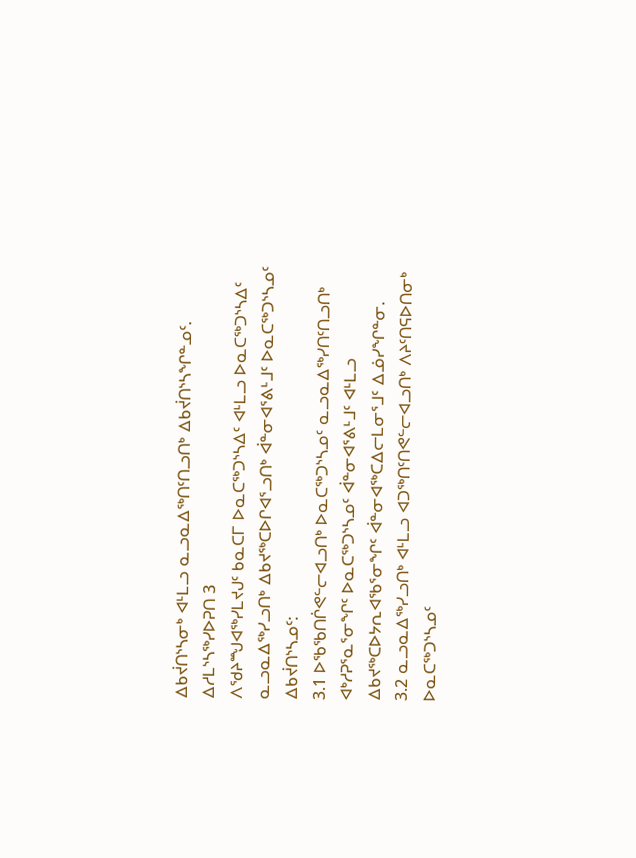ᐃᑲᔫᑎᔅᓴᓂᒃ ᐊᒻᒪᓗ ᓇᓗᓇᐃᖅᑎᑦᑎᓗᑎᒃ ᐃᑲᔫᑎᔅᓴᖏᓐᓄᑦ.
ᐃᓱᒪᔅᓴᖅᓯᐅᕈᑎ 3
ᐱᖁᔨᙳᐊᖅᓯᒪᔪᒍᑦ ᑲᓇᑕᒥ ᐅᓇᑕᖅᑐᔅᓴᐃᑦ ᐊᒻᒪᓗ ᐅᓇᑕᖅᑐᔅᓴᐃᑦ ᓇᓗᓇᐃᖅᓯᓗᑎᒃ ᐃᑲᔪᖅᑕᐅᒋᐊᕐᓗᑎᒃ ᐋᓐᓂᐊᕐᕕᒻᒧᑦ ᐅᓇᑕᖅᑐᔅᓴᓄᑦ ᐃᑲᔫᑎᔅᓴᓄᑦ:
3.1 ᐅᖃᖃᑎᒌᕙᓪᓕᐊᓗᑎᒃ ᐅᓇᑕᖅᑐᔅᓴᓄᑦ ᓇᓗᓇᐃᖅᓯᑎᑦᑎᓗᑎᒃ ᐊᒃᓱᕈᕐᓇᕐᓂᖏᑦ ᐅᓇᑕᖅᑐᔅᓴᓄᑦ ᐋᓐᓂᐊᕐᕕᒻᒧᑦ ᐊᒻᒪᓗ ᐃᑲᔪᖅᑕᐅᔭᕆᐊᖃᕐᓂᖏᑦ ᐋᓐᓂᐊᖅᑕᐃᓕᒪᓂᕐᒧᑦ ᐃᓅᓯᖏᓐᓂ.
3.2 ᓇᓗᓇᐃᖅᓯᓗᑎᒃ ᐊᒻᒪᓗ ᐊᑐᖅᑎᑦᑎᕙᓪᓕᐊᓗᑎᒃ ᐱᔨᑦᑎᕋᐅᑎᓂᒃ ᐅᓇᑕᖅᑐᔅᓴᓄᑦ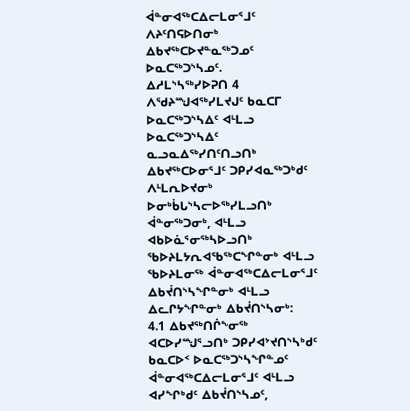ᐋᓐᓂᐊᖅᑕᐃᓕᒪᓂᕐᒧᑦ ᐱᔨᑦᑎᕋᐅᑎᓂᒃ ᐃᑲᔪᖅᑕᐅᔪᓐᓇᖅᑐᓄᑦ ᐅᓇᑕᖅᑐᔅᓴᓄᑦ.
ᐃᓱᒪᔅᓴᖅᓯᐅᕈᑎ 4
ᐱᖁᔨᙳᐊᖅᓯᒪᔪᒍᑦ ᑲᓇᑕᒥ ᐅᓇᑕᖅᑐᔅᓴᐃᑦ ᐊᒻᒪᓗ ᐅᓇᑕᖅᑐᔅᓴᐃᑦ ᓇᓗᓇᐃᖅᓯᑎᑦᑎᓗᑎᒃ ᐃᑲᔪᖅᑕᐅᓂᕐᒧᑦ ᑐᑭᓯᐊᓇᖅᑐᒃᑯᑦ ᐱᒻᒪᕆᐅᔪᓂᒃ ᐅᓂᒃᑳᒐᔅᓴᓕᐅᖅᓯᒪᓗᑎᒃ ᐋᓐᓂᖅᑐᓂᒃ, ᐊᒻᒪᓗ ᐊᑲᐅᓈᕐᓂᖅᓴᐅᓗᑎᒃ ᖃᐅᔨᒪᔭᕆᐊᖃᖅᑕᖏᓐᓂᒃ ᐊᒻᒪᓗ ᖃᐅᔨᒪᓂᖅ ᐋᓐᓂᐊᖅᑕᐃᓕᒪᓂᕐᒧᑦ ᐃᑲᔫᑎᔅᓴᖏᓐᓂᒃ ᐊᒻᒪᓗ ᐃᓚᒋᔭᖏᓐᓂᒃ ᐃᑲᔫᑎᔅᓴᓂᒃ:
4.1 ᐃᑲᔪᖅᑎᒌᖕᓂᖅ ᐊᑕᐅᓯᙳᕐᓗᑎᒃ ᑐᑭᓯᐊᔾᔪᑎᔅᓴᒃᑯᑦ ᑲᓇᑕᐅᑉ ᐅᓇᑕᖅᑐᔅᓴᖏᓐᓄᑦ ᐋᓐᓂᐊᖅᑕᐃᓕᒪᓂᕐᒧᑦ ᐊᒻᒪᓗ ᐊᓯᖏᒃᑯᑦ ᐃᑲᔫᑎᔅᓴᓄᑦ,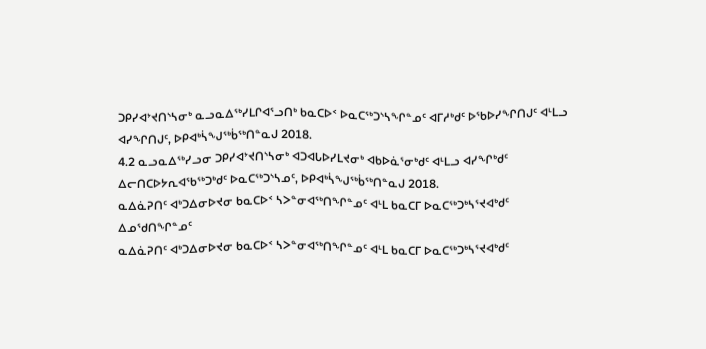ᑐᑭᓯᐊᔾᔪᑎᔅᓴᓂᒃ ᓇᓗᓇᐃᖅᓯᒪᒋᐊᕐᓗᑎᒃ ᑲᓇᑕᐅᑉ ᐅᓇᑕᖅᑐᔅᓴᖏᓐᓄᑦ ᐊᒥᓱᒃᑯᑦ ᐅᖃᐅᓯᖏᑎᒍᑦ ᐊᒻᒪᓗ ᐊᓯᖏᑎᒍᑦ, ᐅᑭᐊᒃᓵᖑᖅᑳᖅᑎᓐᓇᒍ 2018.
4.2 ᓇᓗᓇᐃᖅᓯᓗᓂ ᑐᑭᓯᐊᔾᔪᑎᔅᓴᓂᒃ ᐊᑐᐊᒐᐅᓯᒪᔪᓂᒃ ᐊᑲᐅᓈᕐᓂᒃᑯᑦ ᐊᒻᒪᓗ ᐊᓯᖏᒃᑯᑦ ᐃᓕᑎᑕᐅᔭᕆᐊᖃᖅᑐᒃᑯᑦ ᐅᓇᑕᖅᑐᔅᓴᓄᑦ, ᐅᑭᐊᒃᓵᖑᖅᑳᖅᑎᓐᓇᒍ 2018.
ᓇᐃᓈᕈᑎᑦ ᐊᒃᑐᐃᓂᐅᔪᓂ ᑲᓇᑕᐅᑉ ᓴᐳᓐᓂᐊᖅᑎᖏᓐᓄᑦ ᐊᒻᒪ ᑲᓇᑕᒥ ᐅᓇᑕᖅᑐᒃᓴᕐᔪᐊᒃᑯᑦ ᐃᓄᖁᑎᖏᓐᓄᑦ
ᓇᐃᓈᕈᑎᑦ ᐊᒃᑐᐃᓂᐅᔪᓂ ᑲᓇᑕᐅᑉ ᓴᐳᓐᓂᐊᖅᑎᖏᓐᓄᑦ ᐊᒻᒪ ᑲᓇᑕᒥ ᐅᓇᑕᖅᑐᒃᓴᕐᔪᐊᒃᑯᑦ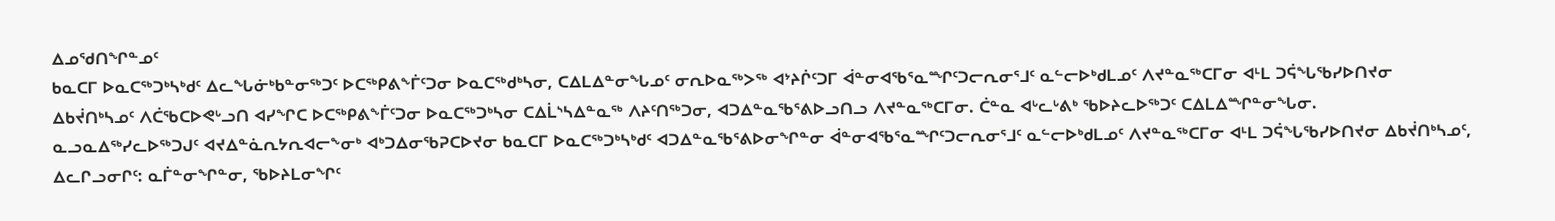ᐃᓄᖁᑎᖏᓐᓄᑦ
ᑲᓇᑕᒥ ᐅᓇᑕᖅᑐᒃᓴᒃᑯᑦ ᐃᓚᖓᓃᒃᑲᓐᓂᖅᑐᑦ ᐅᑕᖅᑭᕕᖕᒦᑦᑐᓂ ᐅᓇᑕᖅᑯᒃᓴᓂ, ᑕᐃᒪᐃᓐᓂᖓᓄᑦ ᓂᕆᐅᓇᖅᐳᖅ ᐊᔾᔨᒌᑦᑐᒥ ᐋᓐᓂᐊᖃᕐᓇᙱᑦᑐᓕᕆᓂᕐᒧᑦ ᓇᓪᓕᐅᒃᑯᒪᓄᑦ ᐱᔪᓐᓇᖅᑕᒥᓂ ᐊᒻᒪ ᑐᕌᖓᖃᓯᐅᑎᔪᓂ ᐃᑲᔫᑎᒃᓴᓄᑦ ᐱᑖᖃᑕᐅᕙᒡᓗᑎ ᐊᓯᖏᑕ ᐅᑕᖅᑭᕕᖕᒦᑦᑐᓂ ᐅᓇᑕᖅᑐᒃᓴᓂ ᑕᐃᒫᔅᓴᐃᓐᓇᖅ ᐱᔨᑦᑎᖅᑐᓂ, ᐊᑐᐃᓐᓇᖃᕐᕕᐅᓗᑎᓗ ᐱᔪᓐᓇᖅᑕᒥᓂ. ᑖᓐᓇ ᐊᒡᓚᒡᕕᒃ ᖃᐅᔨᓚᐅᖅᑐᑦ ᑕᐃᒪᐃᙱᓐᓂᖓᓂ.
ᓇᓗᓇᐃᖅᓯᓚᐅᖅᑐᒍᑦ ᐊᔪᐃᓐᓈᕆᔭᕆᐊᓕᖕᓂᒃ ᐊᒃᑐᐃᓂᖃᕈᑕᐅᔪᓂ ᑲᓇᑕᒥ ᐅᓇᑕᖅᑐᒃᓴᒃᑯᑦ ᐊᑐᐃᓐᓇᖃᕐᕕᐅᓂᖏᓐᓂ ᐋᓐᓂᐊᖃᕐᓇᙱᑦᑐᓕᕆᓂᕐᒧᑦ ᓇᓪᓕᐅᒃᑯᒪᓄᑦ ᐱᔪᓐᓇᖅᑕᒥᓂ ᐊᒻᒪ ᑐᕌᖓᖃᓯᐅᑎᔪᓂ ᐃᑲᔫᑎᒃᓴᓄᑦ, ᐃᓚᒋᓗᓂᒋᑦ: ᓇᒦᓐᓂᖏᓐᓂ, ᖃᐅᔨᒪᓂᖏᑦ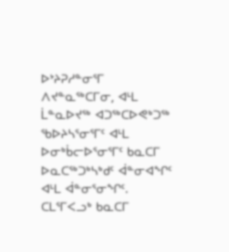ᐅᔾᔨᕈᓱᓐᓂᕐᒥ ᐱᔪᓐᓇᖅᑕᒥᓂ, ᐊᒻᒪ ᒫᓐᓇᐅᔪᖅ ᐊᑐᖅᑕᐅᕙᒃᑐᖅ ᖃᐅᔨᓴᕐᓂᕐᒥᑦ ᐊᒻᒪ ᐅᓂᒃᑳᓕᐅᕐᓂᕐᒥᑦ ᑲᓇᑕᒥ ᐅᓇᑕᖅᑐᒃᓴᒃᑯᑦ ᐋᓐᓂᐊᖏᑦ ᐊᒻᒪ ᐋᓐᓂᕐᓂᖏᑦ.
ᑕᒪᕐᒥᐸᓗᒃ ᑲᓇᑕᒥ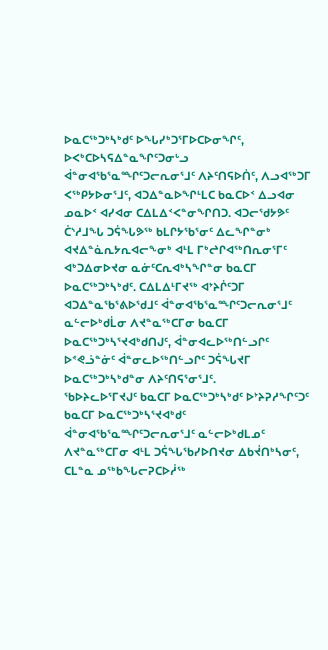ᐅᓇᑕᖅᑐᒃᓴᒃᑯᑦ ᐅᖓᓯᒃᑐᕐᒥᐅᑕᐅᓂᖏᑦ, ᐅᐸᒃᑕᐅᓴᕋᐃᓐᓇᖏᑦᑐᓂᒡᓗ ᐋᓐᓂᐊᖃᕐᓇᙱᑦᑐᓕᕆᓂᕐᒧᑦ ᐱᔨᑦᑎᕋᐅᑏᑦ, ᐱᓗᐊᖅᑐᒥ ᐸᖅᑭᔭᐅᓂᕐᒧᑦ, ᐊᑐᐃᓐᓇᐅᖏᒻᒪᑕ ᑲᓇᑕᐅᑉ ᐃᓗᐊᓂ ᓄᓇᐅᑉ ᐊᓯᐊᓂ ᑕᐃᒪᐃᑉᐸᓐᓂᖏᑎᑐ. ᐊᑐᓕᖁᔭᕗᑦ ᑖᔅᓱᒧᖓ ᑐᕌᖓᕗᖅ ᑲᒪᒋᔭᖃᕐᓂᑦ ᐃᓚᖏᓐᓂᒃ ᐊᔪᐃᓐᓈᕆᔭᕆᐊᓕᖕᓂᒃ ᐊᒻᒪ ᒥᒃᖠᒋᐊᖅᑎᕆᓂᕐᒥᑦ ᐊᒃᑐᐃᓂᐅᔪᓂ ᓇᓃᑦᑕᕆᐊᒃᓴᖏᓐᓂ ᑲᓇᑕᒥ ᐅᓇᑕᖅᑐᒃᓴᒃᑯᑦ. ᑕᐃᒪᐃᒻᒥᔪᖅ ᐊᔾᔨᒌᑦᑐᒥ ᐊᑐᐃᓐᓇᖃᕐᕕᐅᖁᒧᑦ ᐋᓐᓂᐊᖃᕐᓇᙱᑦᑐᓕᕆᓂᕐᒧᑦ ᓇᓪᓕᐅᒃᑯᒫᓂ ᐱᔪᓐᓇᖅᑕᒥᓂ ᑲᓇᑕᒥ ᐅᓇᑕᖅᑐᒃᓴᕐᔪᐊᒃᑯᑎᒍᑦ, ᐋᓐᓂᐊᓚᐅᖅᑎᓪᓗᒋᑦ ᐅᕝᕙᓘᓐᓃᑦ ᐋᓐᓂᓚᐅᖅᑎᓪᓗᒋᑦ ᑐᕌᖓᔪᒥ ᐅᓇᑕᖅᑐᒃᓴᒃᑯᓐᓂ ᐱᔨᑦᑎᕋᕐᓂᕐᒧᑦ.
ᖃᐅᔨᓚᐅᕐᒥᔪᒍᑦ ᑲᓇᑕᒥ ᐅᓇᑕᖅᑐᒃᓴᒃᑯᑦ ᐅᔾᔨᕈᓱᖏᑦᑐᑦ ᑲᓇᑕᒥ ᐅᓇᑕᖅᑐᒃᓴᕐᔪᐊᒃᑯᑦ ᐋᓐᓂᐊᖃᕐᓇᙱᑦᑐᓕᕆᓂᕐᒧᑦ ᓇᓪᓕᐅᒃᑯᒪᓄᑦ ᐱᔪᓐᓇᖅᑕᒥᓂ ᐊᒻᒪ ᑐᕌᖓᖃᓯᐅᑎᔪᓂ ᐃᑲᔫᑎᒃᓴᓂᑦ, ᑕᒪᓐᓇ ᓄᖅᑲᖓᓕᕈᑕᐅᓲᖅ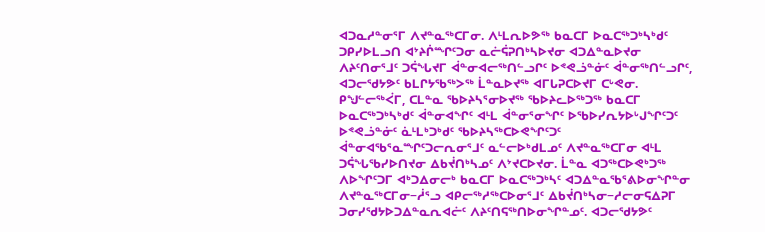ᐊᑐᓇᓱᓐᓂᕐᒥ ᐱᔪᓐᓇᖅᑕᒥᓂ. ᐱᒻᒪᕆᐅᕗᖅ ᑲᓇᑕᒥ ᐅᓇᑕᖅᑐᒃᓴᒃᑯᑦ ᑐᑭᓯᐅᒪᓗᑎ ᐊᔾᔨᒌᙱᑦᑐᓂ ᓇᓖᕌᕈᑎᒃᓴᐅᔪᓂ ᐊᑐᐃᓐᓇᐅᔪᓂ ᐱᔨᑦᑎᓂᕐᒧᑦ ᑐᕌᖓᔪᒥ ᐋᓐᓂᐊᓕᖅᑎᓪᓗᒋᑦ ᐅᕝᕙᓘᓐᓃᑦ ᐋᓐᓂᖅᑎᓪᓗᒋᑦ, ᐊᑐᓕᖁᔭᕗᑦ ᑲᒪᒋᔭᖃᖅᐳᖅ ᒫᓐᓇᐅᔪᖅ ᐊᒥᒐᕈᑕᐅᔪᒥ ᑕᒡᕙᓂ.
ᑭᖑᓪᓕᖅᐹᒥ, ᑕᒪᓐᓇ ᖃᐅᔨᓴᕐᓂᐅᔪᖅ ᖃᐅᔨᓚᐅᖅᑐᖅ ᑲᓇᑕᒥ ᐅᓇᑕᖅᑐᒃᓴᒃᑯᑦ ᐋᓐᓂᐊᖏᑦ ᐊᒻᒪ ᐋᓐᓂᕐᓂᖏᑦ ᐅᖃᐅᓯᕆᔭᐅᒡᒍᖏᑦᑐᑦ ᐅᕝᕙᓘᓐᓃᑦ ᓈᒻᒪᒃᑐᒃᑯᑦ ᖃᐅᔨᓴᖅᑕᐅᕙᖏᑦᑐᑦ ᐋᓐᓂᐊᖃᕐᓇᙱᑦᑐᓕᕆᓂᕐᒧᑦ ᓇᓪᓕᐅᒃᑯᒪᓄᑦ ᐱᔪᓐᓇᖅᑕᒥᓂ ᐊᒻᒪ ᑐᕌᖓᖃᓯᐅᑎᔪᓂ ᐃᑲᔫᑎᒃᓴᓄᑦ ᐱᔾᔪᑕᐅᔪᓂ. ᒫᓐᓇ ᐊᑐᖅᑕᐅᕙᒃᑐᖅ ᐱᐅᖏᑦᑐᒥ ᐊᒃᑐᐃᓂᓕᒃ ᑲᓇᑕᒥ ᐅᓇᑕᖅᑐᒃᓴᑦ ᐊᑐᐃᓐᓇᖃᕐᕕᐅᓂᖏᓐᓂ ᐱᔪᓐᓇᖅᑕᒥᓂ−ᓲᕐᓗ ᐊᑭᓕᖅᓱᖅᑕᐅᓂᕐᒧᑦ ᐃᑲᔫᑎᒃᓴᓂ−ᓱᓕᓂᕋᐃᕈᒥ ᑐᓂᓯᖁᔭᐅᑐᐃᓐᓇᕆᐊᓖᑦ ᐱᔨᑦᑎᕋᖅᑎᐅᓂᖏᓐᓄᑦ. ᐊᑐᓕᖁᔭᕗᑦ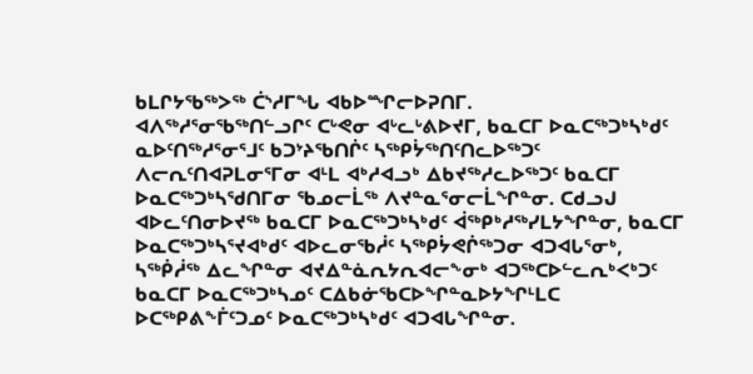ᑲᒪᒋᔭᖃᖅᐳᖅ ᑖᔅᓱᒥᖓ ᐊᑲᐅᙱᓕᐅᕈᑎᒥ.
ᐊᐱᖅᓱᕐᓂᖃᖅᑎᓪᓗᒋᑦ ᑕᒡᕙᓂ ᐊᒡᓚᒡᕕᐅᔪᒥ, ᑲᓇᑕᒥ ᐅᓇᑕᖅᑐᒃᓴᒃᑯᑦ ᓇᐅᑦᑎᖅᓱᕐᓂᕐᒧᑦ ᑲᑐᔾᔨᖃᑎᒌᑦ ᓴᖅᑭᔮᖅᑎᑦᑎᓚᐅᖅᑐᑦ ᐱᓕᕆᑦᑎᐊᕈᒪᓂᕐᒥᓂ ᐊᒻᒪ ᐊᒃᓱᐊᓗᒃ ᐃᑲᔪᖅᓱᓚᐅᖅᑐᑦ ᑲᓇᑕᒥ ᐅᓇᑕᖅᑐᒃᓴᖁᑎᒥᓂ ᖃᓄᓕᒫᖅ ᐱᔪᓐᓇᕐᓂᓕᒫᖏᓐᓂ. ᑕᑯᓗᒍ ᐊᐅᓚᑦᑎᓂᐅᔪᖅ ᑲᓇᑕᒥ ᐅᓇᑕᖅᑐᒃᓴᒃᑯᑦ ᐋᖅᑭᒃᓱᖅᓯᒪᔭᖏᓐᓂ, ᑲᓇᑕᒥ ᐅᓇᑕᖅᑐᒃᓴᕐᔪᐊᒃᑯᑦ ᐊᐅᓚᓂᖃᓲᑦ ᓴᖅᑭᔮᕙᒌᖅᑐᓂ ᐊᑐᐊᒐᕐᓂᒃ, ᓴᖅᑮᓲᖅ ᐃᓚᖏᓐᓂ ᐊᔪᐃᓐᓈᕆᔭᕆᐊᓕᖕᓂᒃ ᐊᑐᖅᑕᐅᓪᓚᕆᒃᐸᒃᑐᑦ ᑲᓇᑕᒥ ᐅᓇᑕᖅᑐᒃᓴᓄᑦ ᑕᐃᑲᓃᖃᑕᐅᖏᓐᓇᐅᔭᖏᒻᒪᑕ ᐅᑕᖅᑭᕕᖕᒦᑦᑐᓄᑦ ᐅᓇᑕᖅᑐᒃᓴᒃᑯᑦ ᐊᑐᐊᒐᖏᓐᓂ.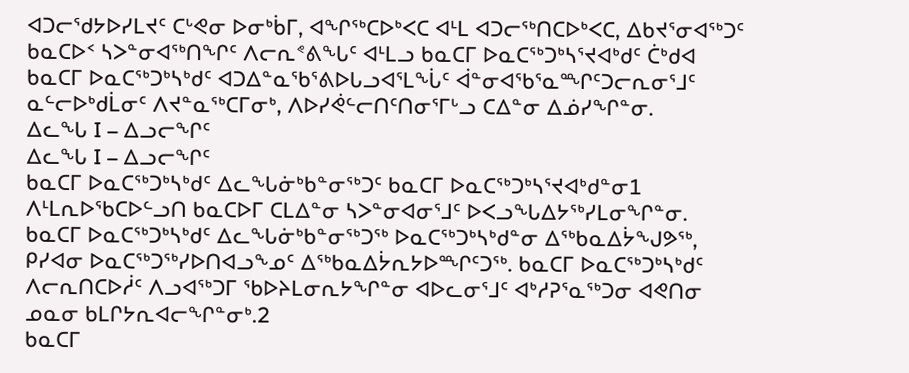ᐊᑐᓕᖁᔭᐅᓯᒪᔪᑦ ᑕᒡᕙᓂ ᐅᓂᒃᑳᒥ, ᐊᖏᖅᑕᐅᒃᐸᑕ ᐊᒻᒪ ᐊᑐᓕᖅᑎᑕᐅᒃᐸᑕ, ᐃᑲᔪᕐᓂᐊᖅᑐᑦ ᑲᓇᑕᐅᑉ ᓴᐳᓐᓂᐊᖅᑎᖏᑦ ᐱᓕᕆᕝᕕᖓᑦ ᐊᒻᒪᓗ ᑲᓇᑕᒥ ᐅᓇᑕᖅᑐᒃᓴᕐᔪᐊᒃᑯᑦ ᑖᒃᑯᐊ ᑲᓇᑕᒥ ᐅᓇᑕᖅᑐᒃᓴᒃᑯᑦ ᐊᑐᐃᓐᓇᖃᕐᕕᐅᒐᓗᐊᕐᒪᖔᑦ ᐋᓐᓂᐊᖃᕐᓇᙱᑦᑐᓕᕆᓂᕐᒧᑦ ᓇᓪᓕᐅᒃᑯᒫᓂᑦ ᐱᔪᓐᓇᖅᑕᒥᓂᒃ, ᐱᐅᓯᕚᓪᓕᑎᑦᑎᓂᕐᒥᒡᓗ ᑕᐃᓐᓂ ᐃᓅᓯᖏᓐᓂ.
ᐃᓚᖓ I – ᐃᓗᓕᖏᑦ
ᐃᓚᖓ I – ᐃᓗᓕᖏᑦ
ᑲᓇᑕᒥ ᐅᓇᑕᖅᑐᒃᓴᒃᑯᑦ ᐃᓚᖓᓃᒃᑲᓐᓂᖅᑐᑦ ᑲᓇᑕᒥ ᐅᓇᑕᖅᑐᒃᓴᕐᔪᐊᒃᑯᓐᓂ1 ᐱᒻᒪᕆᐅᖃᑕᐅᓪᓗᑎ ᑲᓇᑕᐅᒥ ᑕᒪᐃᓐᓂ ᓴᐳᓐᓂᐊᓂᕐᒧᑦ ᐅᐸᓗᖓᐃᔭᖅᓯᒪᓂᖏᓐᓂ.
ᑲᓇᑕᒥ ᐅᓇᑕᖅᑐᒃᓴᒃᑯᑦ ᐃᓚᖓᓃᒃᑲᓐᓂᖅᑐᖅ ᐅᓇᑕᖅᑐᒃᓴᒃᑯᓐᓂ ᐃᖅᑲᓇᐃᔮᖑᕗᖅ, ᑭᓯᐊᓂ ᐅᓇᑕᖅᑐᖅᓯᐅᑎᐊᓗᖕᓄᑦ ᐃᖅᑲᓇᐃᔮᕆᔭᐅᙱᑦᑐᖅ. ᑲᓇᑕᒥ ᐅᓇᑕᖅᑐᒃᓴᒃᑯᑦ ᐱᓕᕆᑎᑕᐅᓲᑦ ᐱᓗᐊᖅᑐᒥ ᖃᐅᔨᒪᓂᕆᔭᖏᓐᓂ ᐊᐅᓚᓂᕐᒧᑦ ᐊᒃᓱᕈᕐᓇᖅᑐᓂ ᐊᕙᑎᓂ ᓄᓇᓂ ᑲᒪᒋᔭᕆᐊᓕᖏᓐᓂᒃ.2
ᑲᓇᑕᒥ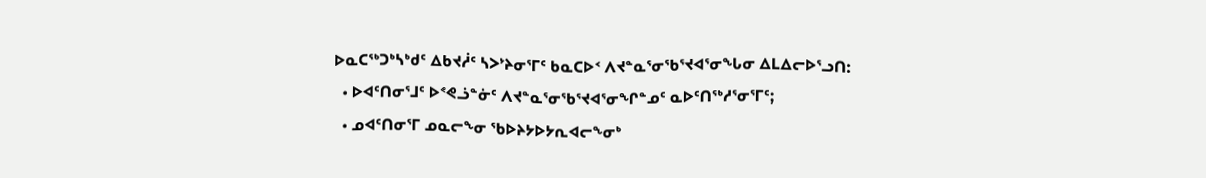ᐅᓇᑕᖅᑐᒃᓴᒃᑯᑦ ᐃᑲᔪᓲᑦ ᓴᐳᔾᔨᓂᕐᒥᑦ ᑲᓇᑕᐅᑉ ᐱᔪᓐᓇᕐᓂᖃᕐᔪᐊᕐᓂᖓᓂ ᐃᒪᐃᓕᐅᕐᓗᑎ:
  • ᐅᐊᑦᑎᓂᕐᒧᑦ ᐅᕝᕙᓘᓐᓃᑦ ᐱᔪᓐᓇᕐᓂᖃᕐᔪᐊᕐᓂᖏᓐᓄᑦ ᓇᐅᑦᑎᖅᓱᕐᓂᕐᒥᑦ;
  • ᓄᐊᑦᑎᓂᕐᒥ ᓄᓇᓕᖕᓂ ᖃᐅᔨᔭᐅᔭᕆᐊᓕᖕᓂᒃ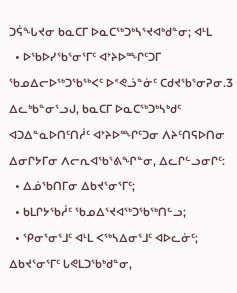ᑐᕌᖓᔪᓂ ᑲᓇᑕᒥ ᐅᓇᑕᖅᑐᒃᓴᕐᔪᐊᒃᑯᓐᓂ; ᐊᒻᒪ
  • ᐅᖃᐅᓯᖃᕐᓂᕐᒥᑦ ᐊᔾᔨᐅᙱᑦᑐᒥ ᖃᓄᐃᓕᐅᖅᑐᖃᖅᐸᑦ ᐅᕝᕙᓘᓐᓃᑦ ᑕᑯᔪᖃᕐᓂᕈᓂ.3
ᐃᓚᒃᑲᓐᓂᕐᓗᒍ, ᑲᓇᑕᒥ ᐅᓇᑕᖅᑐᒃᓴᒃᑯᑦ ᐊᑐᐃᓐᓇᐅᑎᑦᑎᓲᑦ ᐊᔾᔨᐅᙱᑦᑐᓂ ᐱᔨᑦᑎᕋᐅᑎᓂ ᐃᓂᒋᔭᒥᓂ ᐱᓕᕆᐊᖃᕐᕕᖏᓐᓂ, ᐃᓚᒋᓪᓗᓂᒋᑦ:
  • ᐃᓅᖃᑎᒥᓂ ᐃᑲᔪᕐᓂᕐᒥᑦ;
  • ᑲᒪᒋᔭᖃᓲᑦ ᖃᓄᐃᕐᔪᐊᖅᑐᖃᖅᑎᓪᓗ;
  • ᕿᓂᕐᓂᕐᒧᑦ ᐊᒻᒪ ᐸᖅᓴᐃᓂᕐᒧᑦ ᐊᐅᓚᓃᑦ; ᐃᑲᔪᕐᓂᕐᒥᑦ ᒐᕙᒪᑐᖃᒃᑯᓐᓂ,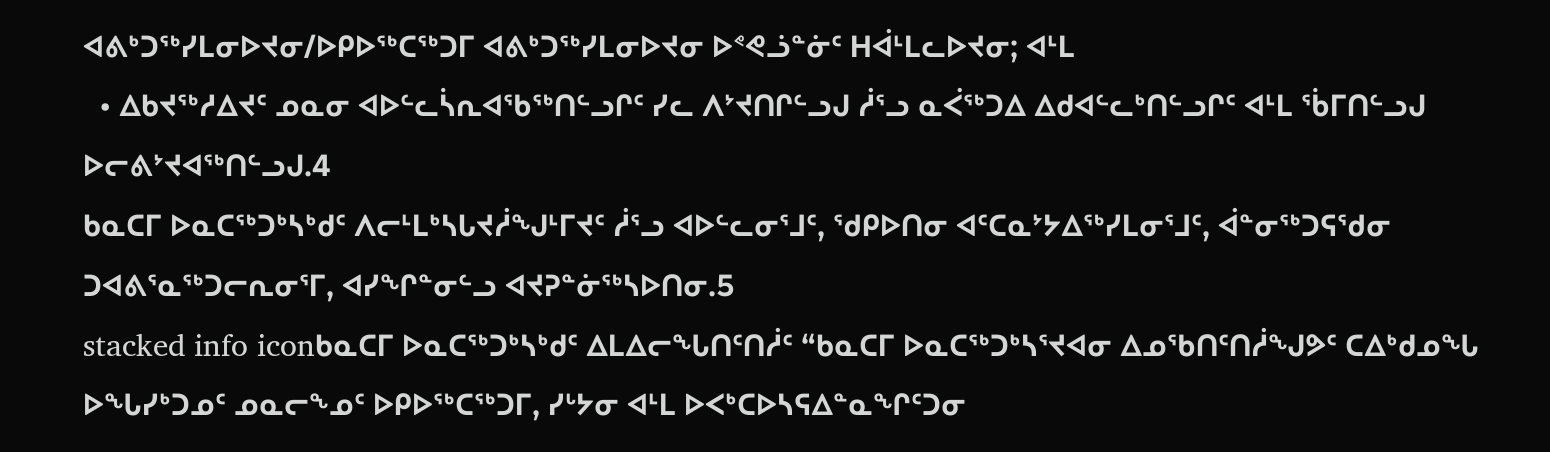ᐊᕕᒃᑐᖅᓯᒪᓂᐅᔪᓂ/ᐅᑭᐅᖅᑕᖅᑐᒥ ᐊᕕᒃᑐᖅᓯᒪᓂᐅᔪᓂ ᐅᕝᕙᓘᓐᓃᑦ ᕼᐋᒻᒪᓚᐅᔪᓂ; ᐊᒻᒪ
  • ᐃᑲᔪᖅᓱᐃᔪᑦ ᓄᓇᓂ ᐊᐅᓪᓚᓵᕆᐊᖃᖅᑎᓪᓗᒋᑦ ᓯᓚ ᐱᔾᔪᑎᒋᓪᓗᒍ ᓲᕐᓗ ᓇᐹᖅᑐᐃ ᐃᑯᐊᓪᓚᒃᑎᓪᓗᒋᑦ ᐊᒻᒪ ᖄᒥᑎᓪᓗᒍ ᐅᓕᕕᔾᔪᐊᖅᑎᓪᓗᒍ.4
ᑲᓇᑕᒥ ᐅᓇᑕᖅᑐᒃᓴᒃᑯᑦ ᐱᓕᒻᒪᒃᓴᒐᔪᓲᖑᒻᒥᔪᑦ ᓲᕐᓗ ᐊᐅᓪᓚᓂᕐᒧᑦ, ᖁᑭᐅᑎᓂ ᐊᑦᑕᓇᔾᔭᐃᖅᓯᒪᓂᕐᒧᑦ, ᐋᓐᓂᖅᑐᕋᖁᓂ ᑐᐊᕕᕐᓇᖅᑐᓕᕆᓂᕐᒥ, ᐊᓯᖏᓐᓂᓪᓗ ᐊᔪᕈᓐᓃᖅᓴᐅᑎᓂ.5
stacked info iconᑲᓇᑕᒥ ᐅᓇᑕᖅᑐᒃᓴᒃᑯᑦ ᐃᒪᐃᓕᖓᑎᑦᑎᓲᑦ “ᑲᓇᑕᒥ ᐅᓇᑕᖅᑐᒃᓴᕐᔪᐊᓂ ᐃᓄᖃᑎᑦᑎᓲᖑᕗᑦ ᑕᐃᒃᑯᓄᖓ ᐅᖓᓯᒃᑐᓄᑦ ᓄᓇᓕᖕᓄᑦ ᐅᑭᐅᖅᑕᖅᑐᒥ, ᓯᒡᔭᓂ ᐊᒻᒪ ᐅᐸᒃᑕᐅᓴᕋᐃᓐᓇᖏᑦᑐᓂ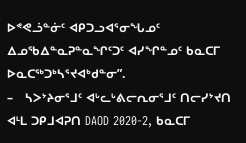ᐅᕝᕙᓘᓐᓃᑦ ᐊᑭᑐᓗᐊᕐᓂᖓᓄᑦ ᐃᓄᖃᐃᓐᓇᕈᓐᓇᖏᑦᑐᑦ ᐊᓯᖏᓐᓄᑦ ᑲᓇᑕᒥ ᐅᓇᑕᖅᑐᒃᓴᕐᔪᐊᒃᑯᓐᓂ”.
–   ᓴᐳᔾᔨᓂᕐᒧᑦ ᐊᒡᓚᒡᕕᓕᕆᓂᕐᒧᑦ ᑎᓕᓯᔾᔪᑎ ᐊᒻᒪ ᑐᑭᒧᐊᕈᑎ DAOD 2020-2, ᑲᓇᑕᒥ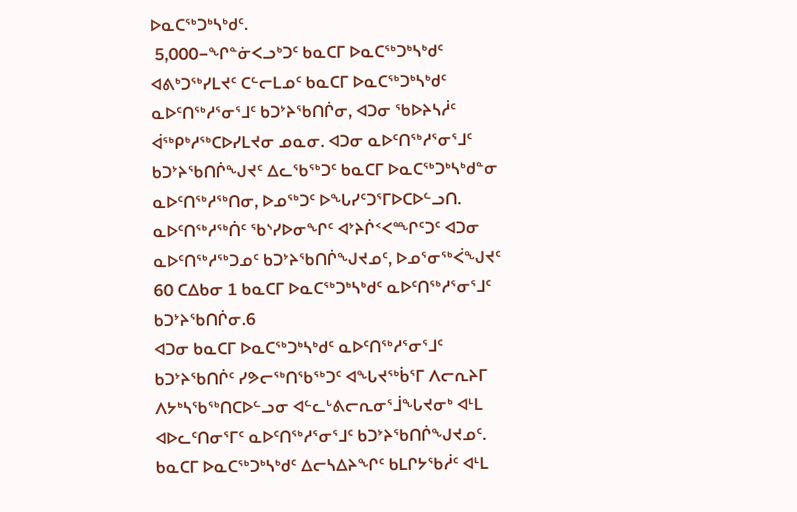ᐅᓇᑕᖅᑐᒃᓴᒃᑯᑦ.
 5,000−ᖏᓐᓃᐸᓗᒃᑐᑦ ᑲᓇᑕᒥ ᐅᓇᑕᖅᑐᒃᓴᒃᑯᑦ ᐊᕕᒃᑐᖅᓯᒪᔪᑦ ᑕᓪᓕᒪᓄᑦ ᑲᓇᑕᒥ ᐅᓇᑕᖅᑐᒃᓴᒃᑯᑦ ᓇᐅᑦᑎᖅᓱᕐᓂᕐᒧᑦ ᑲᑐᔾᔨᖃᑎᒌᓂ, ᐊᑐᓂ ᖃᐅᔨᓴᓲᑦ ᐋᖅᑭᒃᓱᖅᑕᐅᓯᒪᔪᓂ ᓄᓇᓂ. ᐊᑐᓂ ᓇᐅᑦᑎᖅᓱᕐᓂᕐᒧᑦ ᑲᑐᔾᔨᖃᑎᒌᖑᔪᑦ ᐃᓚᖃᖅᑐᑦ ᑲᓇᑕᒥ ᐅᓇᑕᖅᑐᒃᓴᒃᑯᓐᓂ ᓇᐅᑦᑎᖅᓱᖅᑎᓂ, ᐅᓄᖅᑐᑦ ᐅᖓᓯᑦᑐᕐᒥᐅᑕᐅᓪᓗᑎ. ᓇᐅᑦᑎᖅᓱᖅᑏᑦ ᖃᔅᓯᐅᓂᖏᑦ ᐊᔾᔨᒌᑉᐸᙱᑦᑐᑦ ᐊᑐᓂ ᓇᐅᑦᑎᖅᓱᖅᑐᓄᑦ ᑲᑐᔾᔨᖃᑎᒌᖑᔪᓄᑦ, ᐅᓄᕐᓂᖅᐹᖑᔪᑦ 60 ᑕᐃᑲᓂ 1 ᑲᓇᑕᒥ ᐅᓇᑕᖅᑐᒃᓴᒃᑯᑦ ᓇᐅᑦᑎᖅᓱᕐᓂᕐᒧᑦ ᑲᑐᔾᔨᖃᑎᒌᓂ.6
ᐊᑐᓂ ᑲᓇᑕᒥ ᐅᓇᑕᖅᑐᒃᓴᒃᑯᑦ ᓇᐅᑦᑎᖅᓱᕐᓂᕐᒧᑦ ᑲᑐᔾᔨᖃᑎᒌᑦ ᓯᕗᓕᖅᑎᖃᖅᑐᑦ ᐊᖓᔪᖅᑳᕐᒥ ᐱᓕᕆᔨᒥ ᐱᔭᒃᓴᖃᖅᑎᑕᐅᓪᓗᓂ ᐊᓪᓚᒡᕕᓕᕆᓂᕐᒨᖓᔪᓂᒃ ᐊᒻᒪ ᐊᐅᓚᑦᑎᓂᕐᒥᑦ ᓇᐅᑦᑎᖅᓱᕐᓂᕐᒧᑦ ᑲᑐᔾᔨᖃᑎᒌᖑᔪᓄᑦ. ᑲᓇᑕᒥ ᐅᓇᑕᖅᑐᒃᓴᒃᑯᑦ ᐃᓕᓴᐃᔨᖏᑦ ᑲᒪᒋᔭᖃᓲᑦ ᐊᒻᒪ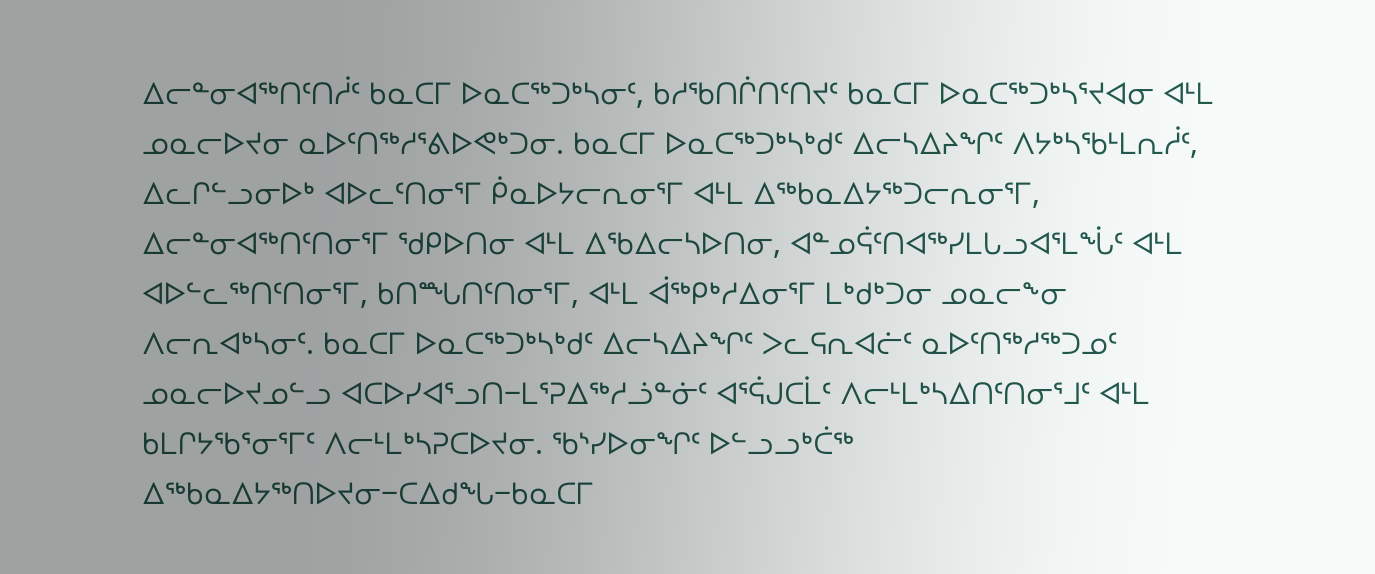ᐃᓕᓐᓂᐊᖅᑎᑦᑎᓲᑦ ᑲᓇᑕᒥ ᐅᓇᑕᖅᑐᒃᓴᓂᑦ, ᑲᓱᖃᑎᒌᑎᑦᑎᔪᑦ ᑲᓇᑕᒥ ᐅᓇᑕᖅᑐᒃᓴᕐᔪᐊᓂ ᐊᒻᒪ ᓄᓇᓕᐅᔪᓂ ᓇᐅᑦᑎᖅᓱᕐᕕᐅᕙᒃᑐᓂ. ᑲᓇᑕᒥ ᐅᓇᑕᖅᑐᒃᓴᒃᑯᑦ ᐃᓕᓴᐃᔨᖏᑦ ᐱᔭᒃᓴᖃᒻᒪᕆᓲᑦ, ᐃᓚᒋᓪᓗᓂᐅᒃ ᐊᐅᓚᑦᑎᓂᕐᒥ ᑮᓇᐅᔭᓕᕆᓂᕐᒥ ᐊᒻᒪ ᐃᖅᑲᓇᐃᔭᖅᑐᓕᕆᓂᕐᒥ, ᐃᓕᓐᓂᐊᖅᑎᑦᑎᓂᕐᒥ ᖁᑭᐅᑎᓂ ᐊᒻᒪ ᐃᖃᐃᓕᓴᐅᑎᓂ, ᐊᓐᓄᕌᑦᑎᐊᖅᓯᒪᒐᓗᐊᕐᒪᖔᑦ ᐊᒻᒪ ᐊᐅᓪᓚᖅᑎᑦᑎᓂᕐᒥ, ᑲᑎᙵᑎᑦᑎᓂᕐᒥ, ᐊᒻᒪ ᐋᖅᑭᒃᓱᐃᓂᕐᒥ ᒪᒃᑯᒃᑐᓂ ᓄᓇᓕᖕᓂ ᐱᓕᕆᐊᒃᓴᓂᑦ. ᑲᓇᑕᒥ ᐅᓇᑕᖅᑐᒃᓴᒃᑯᑦ ᐃᓕᓴᐃᔨᖏᑦ ᐳᓚᕋᕆᐊᓖᑦ ᓇᐅᑦᑎᖅᓱᖅᑐᓄᑦ ᓄᓇᓕᐅᔪᓄᓪᓗ ᐊᑕᐅᓯᐊᕐᓗᑎ−ᒪᕐᕈᐃᖅᓱᓘᓐᓃᑦ ᐊᕐᕌᒍᑕᒫᑦ ᐱᓕᒻᒪᒃᓴᐃᑎᑦᑎᓂᕐᒧᑦ ᐊᒻᒪ ᑲᒪᒋᔭᖃᕐᓂᕐᒥᑦ ᐱᓕᒻᒪᒃᓴᕈᑕᐅᔪᓂ. ᖃᔅᓯᐅᓂᖏᑦ ᐅᓪᓗᓗᒃᑖᖅ ᐃᖅᑲᓇᐃᔭᖅᑎᐅᔪᓂ−ᑕᐃᑯᖓ−ᑲᓇᑕᒥ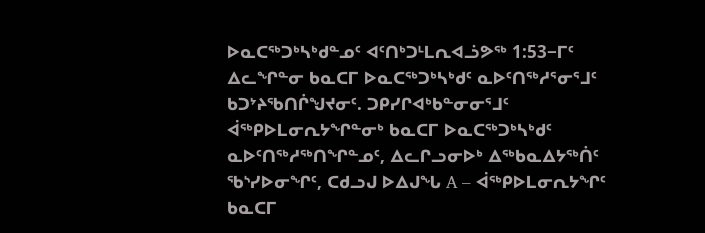ᐅᓇᑕᖅᑐᒃᓴᒃᑯᓐᓄᑦ ᐊᑦᑎᒃᑐᒻᒪᕆᐊᓘᕗᖅ 1:53−ᒥᑦ ᐃᓚᖏᓐᓂ ᑲᓇᑕᒥ ᐅᓇᑕᖅᑐᒃᓴᒃᑯᑦ ᓇᐅᑦᑎᖅᓱᕐᓂᕐᒧᑦ ᑲᑐᔾᔨᖃᑎᒌᖑᔪᓂᑦ. ᑐᑭᓯᒋᐊᒃᑲᓐᓂᓂᕐᒧᑦ ᐋᖅᑭᐅᒪᓂᕆᔭᖏᓐᓂᒃ ᑲᓇᑕᒥ ᐅᓇᑕᖅᑐᒃᓴᒃᑯᑦ ᓇᐅᑦᑎᖅᓱᖅᑎᖏᓐᓄᑦ, ᐃᓚᒋᓗᓂᐅᒃ ᐃᖅᑲᓇᐃᔭᖅᑏᑦ ᖃᔅᓯᐅᓂᖏᑦ, ᑕᑯᓗᒍ ᐅᐃᒍᖓ A – ᐋᖅᑭᐅᒪᓂᕆᔭᖏᑦ ᑲᓇᑕᒥ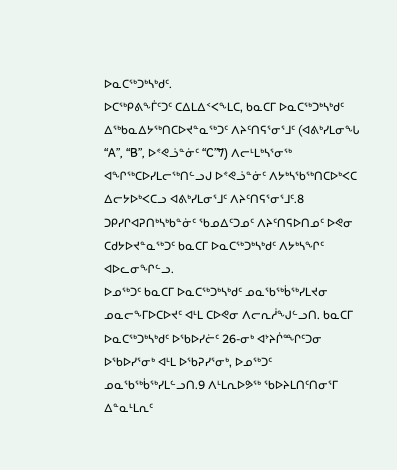ᐅᓇᑕᖅᑐᒃᓴᒃᑯᑦ.
ᐅᑕᖅᑭᕕᖕᒦᑦᑐᑦ ᑕᐃᒪᐃᑉᐸᖕᒪᑕ, ᑲᓇᑕᒥ ᐅᓇᑕᖅᑐᒃᓴᒃᑯᑦ ᐃᖅᑲᓇᐃᔭᖅᑎᑕᐅᔪᓐᓇᖅᑐᑦ ᐱᔨᑦᑎᕋᕐᓂᕐᒧᑦ (ᐊᕕᒃᓯᒪᓂᖓ “A”, “B”, ᐅᕝᕙᓘᓐᓃᑦ “C”7) ᐱᓕᒻᒪᒃᓴᕐᓂᖅ ᐊᖏᖅᑕᐅᓯᒪᓕᖅᑎᓪᓗᒍ ᐅᕝᕙᓘᓐᓃᑦ ᐱᔭᒃᓴᖃᖅᑎᑕᐅᒃᐸᑕ ᐃᓕᔭᐅᒃᐸᑕᓗ ᐊᕕᒃᓯᒪᓂᕐᒧᑦ ᐱᔨᑦᑎᕋᕐᓂᕐᒧᑦ.8 ᑐᑭᓯᒋᐊᕈᑎᒃᓴᒃᑲᓐᓃᑦ ᖃᓄᐃᑦᑐᓄᑦ ᐱᔨᑦᑎᕋᐅᑎᓄᑦ ᐅᕙᓂ ᑕᑯᔭᐅᔪᓐᓇᖅᑐᑦ ᑲᓇᑕᒥ ᐅᓇᑕᖅᑐᒃᓴᒃᑯᑦ ᐱᔭᒃᓴᖏᑦ ᐊᐅᓚᓂᖏᓪᓗ.
ᐅᓄᖅᑐᑦ ᑲᓇᑕᒥ ᐅᓇᑕᖅᑐᒃᓴᒃᑯᑦ ᓄᓇᖃᖅᑳᖅᓯᒪᔪᓂ ᓄᓇᓕᖕᒥᐅᑕᐅᔪᑦ ᐊᒻᒪ ᑕᐅᕙᓂ ᐱᓕᕆᓲᖑᓪᓗᑎ. ᑲᓇᑕᒥ ᐅᓇᑕᖅᑐᒃᓴᒃᑯᑦ ᐅᖃᐅᓯᓖᑦ 26-ᓂᒃ ᐊᔾᔨᒌᙱᑦᑐᓂ ᐅᖃᐅᓯᕐᓂᒃ ᐊᒻᒪ ᐅᖃᕈᓯᕐᓂᒃ, ᐅᓄᖅᑐᑦ ᓄᓇᖃᖅᑳᖅᓯᒪᓪᓗᑎ.9 ᐱᒻᒪᕆᐅᕗᖅ ᖃᐅᔨᒪᑎᑦᑎᓂᕐᒥ ᐃᓐᓇᒻᒪᕆᑦ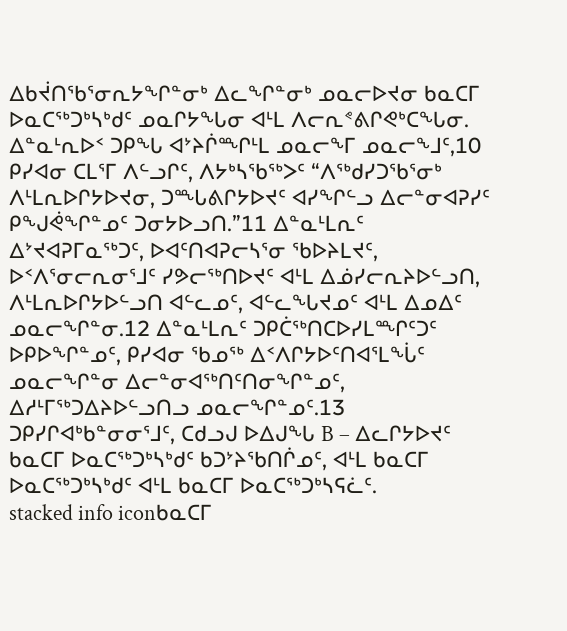ᐃᑲᔫᑎᖃᕐᓂᕆᔭᖏᓐᓂᒃ ᐃᓚᖏᓐᓂᒃ ᓄᓇᓕᐅᔪᓂ ᑲᓇᑕᒥ ᐅᓇᑕᖅᑐᒃᓴᒃᑯᑦ ᓄᓇᒋᔭᖓᓂ ᐊᒻᒪ ᐱᓕᕆᕝᕕᒋᕙᒃᑕᖓᓂ. ᐃᓐᓇᒻᕆᐅᑉ ᑐᑭᖓ ᐊᔾᔨᒌᙱᒻᒪ ᓄᓇᓕᖕᒥ ᓄᓇᓕᖕᒧᑦ,10 ᑭᓯᐊᓂ ᑕᒪᕐᒥ ᐱᓪᓗᒋᑦ, ᐱᔭᒃᓴᖃᖅᐳᑦ “ᐱᖅᑯᓯᑐᖃᕐᓂᒃ ᐱᒻᒪᕆᐅᒋᔭᐅᔪᓂ, ᑐᙵᕕᒋᔭᐅᔪᑦ ᐊᓯᖏᓪᓗ ᐃᓕᓐᓂᐊᕈᓯᑦ ᑭᖑᕚᖏᓐᓄᑦ ᑐᓂᔭᐅᓗᑎ.”11 ᐃᓐᓇᒻᒪᕆᑦ ᐃᔾᔪᐊᕈᒥᓇᖅᑐᑦ, ᐅᐊᑦᑎᐊᕈᓕᓴᕐᓂ ᖃᐅᔨᒪᔪᑦ, ᐅᑉᐱᕐᓂᓕᕆᓂᕐᒧᑦ ᓯᕗᓕᖅᑎᐅᔪᑦ ᐊᒻᒪ ᐃᓅᓯᓕᕆᔨᐅᓪᓗᑎ, ᐱᒻᒪᕆᐅᒋᔭᐅᓪᓗᑎ ᐊᓪᓚᓄᑦ, ᐊᓪᓚᖓᔪᓄᑦ ᐊᒻᒪ ᐃᓄᐃᑦ ᓄᓇᓕᖏᓐᓂ.12 ᐃᓐᓇᒻᒪᕆᑦ ᑐᑭᑖᖅᑎᑕᐅᓯᒪᙱᑦᑐᑦ ᐅᑭᐅᖏᓐᓄᑦ, ᑭᓯᐊᓂ ᖃᓄᖅ ᐃᑉᐱᒋᔭᐅᑦᑎᐊᕐᒪᖔᑦ ᓄᓇᓕᖏᓐᓂ ᐃᓕᓐᓂᐊᖅᑎᑦᑎᓂᖏᓐᓄᑦ, ᐃᓱᒻᒥᖅᑐᐃᔨᐅᓪᓗᑎᓗ ᓄᓇᓕᖏᓐᓄᑦ.13
ᑐᑭᓯᒋᐊᒃᑲᓐᓂᓂᕐᒧᑦ, ᑕᑯᓗᒍ ᐅᐃᒍᖓ B – ᐃᓚᒋᔭᐅᔪᑦ ᑲᓇᑕᒥ ᐅᓇᑕᖅᑐᒃᓴᒃᑯᑦ ᑲᑐᔾᔨᖃᑎᒌᓄᑦ, ᐊᒻᒪ ᑲᓇᑕᒥ ᐅᓇᑕᖅᑐᒃᓴᒃᑯᑦ ᐊᒻᒪ ᑲᓇᑕᒥ ᐅᓇᑕᖅᑐᒃᓴᕋᓛᑦ.
stacked info iconᑲᓇᑕᒥ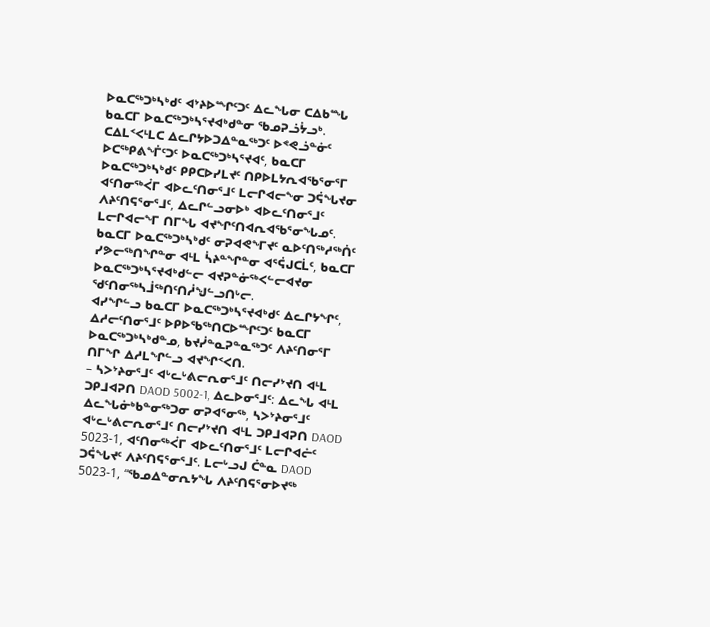ᐅᓇᑕᖅᑐᒃᓴᒃᑯᑦ ᐊᔾᔨᐅᙱᑦᑐᑦ ᐃᓚᖓᓂ ᑕᐃᑲᙵ ᑲᓇᑕᒥ ᐅᓇᑕᖅᑐᒃᓴᕐᔪᐊᒃᑯᓐᓂ ᖃᓄᕈᓘᔮᓗᒃ. ᑕᐃᒪᑉᐸᒻᒪᑕ ᐃᓚᒋᔭᐅᑐᐃᓐᓇᖅᑐᑦ ᐅᕝᕙᓘᓐᓃᑦ ᐅᑕᖅᑭᕕᖕᒦᑦᑐᑦ ᐅᓇᑕᖅᑐᒃᓴᕐᔪᐊᑦ, ᑲᓇᑕᒥ ᐅᓇᑕᖅᑐᒃᓴᒃᑯᑦ ᑭᑭᑕᐅᓯᒪᔪᑦ ᑎᑭᐅᒪᔭᕆᐊᖃᕐᓂᕐᒥ ᐊᑦᑎᓂᖅᐹᒥ ᐊᐅᓚᑦᑎᓂᕐᒧᑦ ᒪᓕᒋᐊᓕᖕᓂ ᑐᕌᖓᔪᓂ ᐱᔨᑦᑎᕋᕐᓂᕐᒧᑦ, ᐃᓚᒋᓪᓗᓂᐅᒃ ᐊᐅᓚᑦᑎᓂᕐᒧᑦ ᒪᓕᒋᐊᓕᖕᒥ ᑎᒥᖓ ᐊᔪᖏᑦᑎᐊᕆᐊᖃᕐᓂᖓᓄᑦ.
ᑲᓇᑕᒥ ᐅᓇᑕᖅᑐᒃᓴᒃᑯᑦ ᓂᕈᐊᕙᖕᒥᔪᑦ ᓇᐅᑦᑎᖅᓱᖅᑏᑦ ᓯᕗᓕᖅᑎᖏᓐᓂ ᐊᒻᒪ ᓵᔨᓐᖏᓐᓂ ᐊᕐᕌᒍᑕᒫᑦ, ᑲᓇᑕᒥ ᐅᓇᑕᖅᑐᒃᓴᕐᔪᐊᒃᑯᓪᓕ ᐊᔪᕈᓐᓃᖅᐸᓪᓕᐊᔪᓂ ᖁᑦᑎᓂᖅᓴᒨᖅᑎᑦᑎᓲᖑᓪᓗᑎᒡᓕ.
ᐊᓯᖏᓪᓗ ᑲᓇᑕᒥ ᐅᓇᑕᖅᑐᒃᓴᕐᔪᐊᒃᑯᑦ ᐃᓚᒋᔭᖏᑦ, ᐃᓱᓕᑦᑎᓂᕐᒧᑦ ᐅᑭᐅᖃᖅᑎᑕᐅᙱᑦᑐᑦ ᑲᓇᑕᒥ ᐅᓇᑕᖅᑐᒃᓴᒃᑯᓐᓄ, ᑲᔪᓰᓐᓇᕈᓐᓇᖅᑐᑦ ᐱᔨᑦᑎᓂᕐᒥ ᑎᒥᖏ ᐃᓱᒪᖏᓪᓗ ᐊᔪᖏᑉᐸᑎ.
– ᓴᐳᔾᔨᓂᕐᒧᑦ ᐊᒡᓚᒡᕕᓕᕆᓂᕐᒧᑦ ᑎᓕᓯᔾᔪᑎ ᐊᒻᒪ ᑐᑭᒧᐊᕈᑎ DAOD 5002-1, ᐃᓚᐅᓂᕐᒧᑦ: ᐃᓚᖓ ᐊᒻᒪ ᐃᓚᖓᓃᒃᑲᓐᓂᖅᑐᓂ ᓂᕈᐊᕐᓂᖅ, ᓴᐳᔾᔨᓂᕐᒧᑦ ᐊᒡᓚᒡᕕᓕᕆᓂᕐᒧᑦ ᑎᓕᓯᔾᔪᑎ ᐊᒻᒪ ᑐᑭᒧᐊᕈᑎ DAOD 5023-1, ᐊᑦᑎᓂᖅᐹᒥ ᐊᐅᓚᑦᑎᓂᕐᒧᑦ ᒪᓕᒋᐊᓖᑦ ᑐᕌᖓᔪᑦ ᐱᔨᑦᑎᕋᕐᓂᕐᒧᑦ. ᒪᓕᒡᓗᒍ ᑖᓐᓇ DAOD 5023-1, “ᖃᓄᐃᓐᓂᕆᔭᖓ ᐱᔨᑦᑎᕋᕐᓂᐅᔪᖅ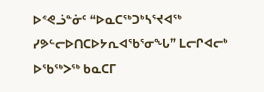ᐅᕝᕙᓘᓐᓃᑦ “ᐅᓇᑕᖅᑐᒃᓴᕐᔪᐊᖅ ᓯᕗᓪᓕᐅᑎᑕᐅᔭᕆᐊᖃᕐᓂᖓ” ᒪᓕᒋᐊᓕᒃ ᐅᖃᖅᐳᖅ ᑲᓇᑕᒥ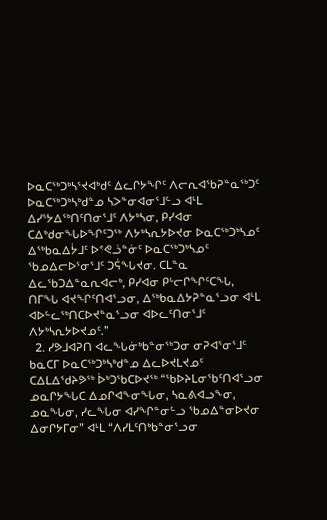ᐅᓇᑕᖅᑐᒃᓴᕐᔪᐊᒃᑯᑦ ᐃᓚᒋᔭᖏᑦ ᐱᓕᕆᐊᖃᕈᓐᓇᖅᑐᑦ ᐅᓇᑕᖅᑐᒃᓴᒃᑯᓐᓄ ᓴᐳᓐᓂᐊᓂᕐᒧᓪᓗ ᐊᒻᒪ ᐃᓯᕐᔭᐃᖅᑎᑦᑎᓂᕐᒧᑦ ᐱᔭᒃᓴᓂ, ᑭᓯᐊᓂ ᑕᐃᒃᑯᓂᖓᐅᖏᑦᑐᖅ ᐱᔭᒃᓴᕆᔭᐅᔪᓂ ᐅᓇᑕᖅᑐᒃᓴᓄᑦ ᐃᖅᑲᓇᐃᔮᒧᑦ ᐅᕝᕙᓘᓐᓃᑦ ᐅᓇᑕᖅᑐᒃᓴᓄᑦ ᖃᓄᐃᓕᐅᕐᓂᕐᒧᑦ ᑐᕌᖓᔪᓂ. ᑕᒪᓐᓇ ᐃᓚᖃᑐᐃᓐᓇᕆᐊᓕᒃ, ᑭᓯᐊᓂ ᑭᒡᓕᒋᖏᑦᑕᖓ, ᑎᒥᖓ ᐊᔪᖏᑦᑎᐊᕐᓗᓂ, ᐃᖅᑲᓇᐃᔭᕈᓐᓇᕐᓗᓂ ᐊᒻᒪ ᐊᐅᓪᓚᖅᑎᑕᐅᔪᓐᓇᕐᓗᓂ ᐊᐅᓚᑦᑎᓂᕐᒧᑦ ᐱᔭᒃᓴᕆᔭᐅᔪᓄᑦ.”
  2. ᓯᕗᒧᐊᕈᑎ ᐊᓚᖓᓃᒃᑲᓐᓂᖅᑐᓂ ᓂᕈᐊᕐᓂᕐᒧᑦ ᑲᓇᑕᒥ ᐅᓇᑕᖅᑐᒃᓴᒃᑯᓐᓄ ᐃᓚᐅᔪᒪᔪᓄᑦ ᑕᐃᒪᐃᖁᔨᕗᖅ ᐆᒃᑐᖃᑕᐅᔪᖅ “ᖃᐅᔨᒪᓂᖃᑦᑎᐊᕐᓗᓂ ᓄᓇᒋᔭᖓᑕ ᐃᓄᒋᐊᖕᓂᖓᓂ, ᓴᓇᕕᐊᓗᖕᓂ, ᓄᓇᖓᓂ, ᓯᓚᖓᓂ ᐊᓯᖏᓐᓂᓪᓗ ᖃᓄᐃᓐᓂᐅᔪᓂ ᐃᓂᒋᔭᒥᓂ” ᐊᒻᒪ “ᐱᓯᒪᑦᑎᒃᑲᓐᓂᕐᓗᓂ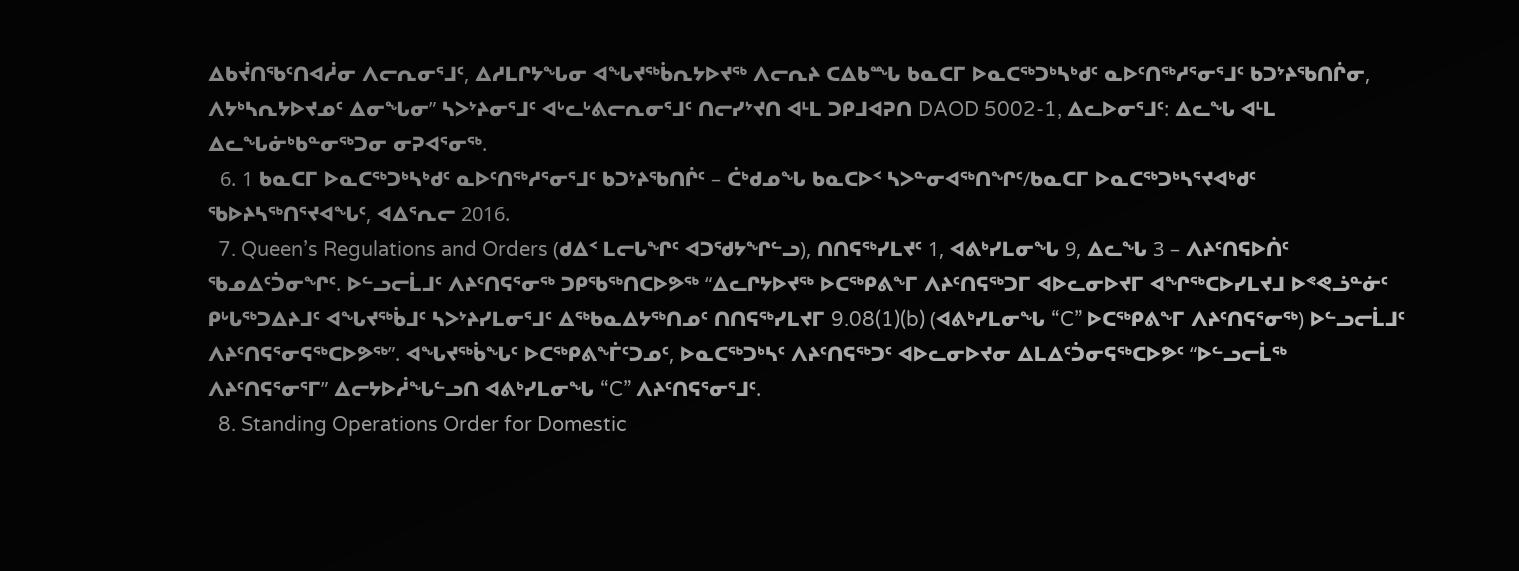ᐃᑲᔫᑎᖃᑦᑎᐊᓲᓂ ᐱᓕᕆᓂᕐᒧᑦ, ᐃᓱᒪᒋᔭᖓᓂ ᐊᖓᔪᖅᑳᕆᔭᐅᔪᖅ ᐱᓕᕆᔨ ᑕᐃᑲᙵ ᑲᓇᑕᒥ ᐅᓇᑕᖅᑐᒃᓴᒃᑯᑦ ᓇᐅᑦᑎᖅᓱᕐᓂᕐᒧᑦ ᑲᑐᔾᔨᖃᑎᒌᓂ, ᐱᔭᒃᓴᕆᔭᐅᔪᓄᑦ ᐃᓂᖓᓂ” ᓴᐳᔾᔨᓂᕐᒧᑦ ᐊᒡᓚᒡᕕᓕᕆᓂᕐᒧᑦ ᑎᓕᓯᔾᔪᑎ ᐊᒻᒪ ᑐᑭᒧᐊᕈᑎ DAOD 5002-1, ᐃᓚᐅᓂᕐᒧᑦ: ᐃᓚᖓ ᐊᒻᒪ ᐃᓚᖓᓃᒃᑲᓐᓂᖅᑐᓂ ᓂᕈᐊᕐᓂᖅ.
  6. 1 ᑲᓇᑕᒥ ᐅᓇᑕᖅᑐᒃᓴᒃᑯᑦ ᓇᐅᑦᑎᖅᓱᕐᓂᕐᒧᑦ ᑲᑐᔾᔨᖃᑎᒌᑦ – ᑖᒃᑯᓄᖓ ᑲᓇᑕᐅᑉ ᓴᐳᓐᓂᐊᖅᑎᖏᑦ/ᑲᓇᑕᒥ ᐅᓇᑕᖅᑐᒃᓴᕐᔪᐊᒃᑯᑦ ᖃᐅᔨᓴᖅᑎᕐᔪᐊᖓᑦ, ᐊᐃᕐᕆᓕ 2016.
  7. Queen’s Regulations and Orders (ᑯᐃᑉ ᒪᓕᒐᖏᑦ ᐊᑐᖁᔭᖏᓪᓗ), ᑎᑎᕋᖅᓯᒪᔪᑦ 1, ᐊᕕᒃᓯᒪᓂᖓ 9, ᐃᓚᖓ 3 – ᐱᔨᑦᑎᕋᐅᑏᑦ ᖃᓄᐃᑦᑑᓂᖏᑦ. ᐅᓪᓗᓕᒫᒧᑦ ᐱᔨᑦᑎᕋᕐᓂᖅ ᑐᑭᖃᖅᑎᑕᐅᕗᖅ “ᐃᓚᒋᔭᐅᔪᖅ ᐅᑕᖅᑭᕕᖕᒥ ᐱᔨᑦᑎᕋᖅᑐᒥ ᐊᐅᓚᓂᐅᔪᒥ ᐊᖏᖅᑕᐅᓯᒪᔪᒧ ᐅᕝᕙᓘᓐᓃᑦ ᑭᒡᒐᖅᑐᐃᔨᒧᑦ ᐊᖓᔪᖅᑳᒧᑦ ᓴᐳᔾᔨᓯᒪᓂᕐᒧᑦ ᐃᖅᑲᓇᐃᔭᖅᑎᓄᑦ ᑎᑎᕋᖅᓯᒪᔪᒥ 9.08(1)(b) (ᐊᕕᒃᓯᒪᓂᖓ “C” ᐅᑕᖅᑭᕕᖕᒥ ᐱᔨᑦᑎᕋᕐᓂᖅ) ᐅᓪᓗᓕᒫᒧᑦ ᐱᔨᑦᑎᕋᕐᓂᕋᖅᑕᐅᕗᖅ”. ᐊᖓᔪᖅᑳᖓᑦ ᐅᑕᖅᑭᕕᖕᒦᑦᑐᓄᑦ, ᐅᓇᑕᖅᑐᒃᓴᑦ ᐱᔨᑦᑎᕋᖅᑐᑦ ᐊᐅᓚᓂᐅᔪᓂ ᐃᒪᐃᑦᑑᓂᕋᖅᑕᐅᕗᑦ “ᐅᓪᓗᓕᒫᖅ ᐱᔨᑦᑎᕋᕐᓂᕐᒥ” ᐃᓕᔭᐅᓲᖓᓪᓗᑎ ᐊᕕᒃᓯᒪᓂᖓ “C” ᐱᔨᑦᑎᕋᕐᓂᕐᒧᑦ.
  8. Standing Operations Order for Domestic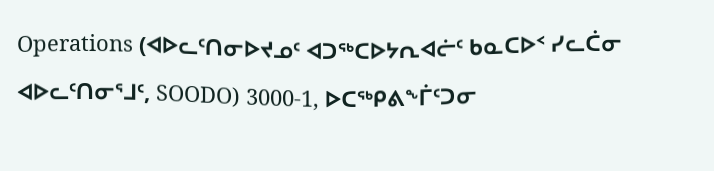Operations (ᐊᐅᓚᑦᑎᓂᐅᔪᓄᑦ ᐊᑐᖅᑕᐅᔭᕆᐊᓖᑦ ᑲᓇᑕᐅᑉ ᓯᓚᑖᓂ ᐊᐅᓚᑦᑎᓂᕐᒧᑦ, SOODO) 3000-1, ᐅᑕᖅᑭᕕᖕᒦᑦᑐᓂ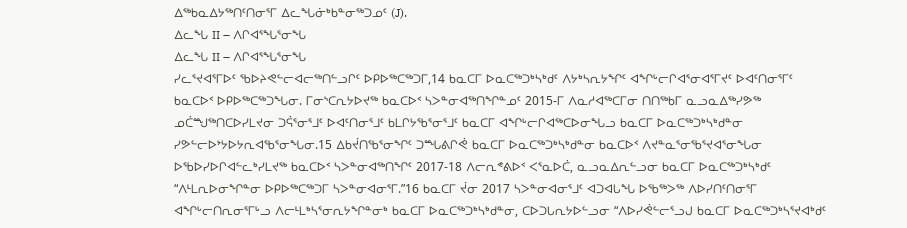ᐃᖅᑲᓇᐃᔭᖅᑎᑦᑎᓂᕐᒥ ᐃᓚᖓᓃᒃᑲᓐᓂᖅᑐᓄᑦ (J).
ᐃᓚᖓ II – ᐱᒋᐊᕐᖓᕐᓂᖓ
ᐃᓚᖓ II – ᐱᒋᐊᕐᖓᕐᓂᖓ
ᓯᓚᕐᔪᐊᕐᒥᐅᑦ ᖃᐅᔨᕙᓪᓕᐊᓕᖅᑎᓪᓗᒋᑦ ᐅᑭᐅᖅᑕᖅᑐᒥ,14 ᑲᓇᑕᒥ ᐅᓇᑕᖅᑐᒃᓴᒃᑯᑦ ᐱᔭᒃᓴᕆᔭᖏᑦ ᐊᖏᒡᓕᒋᐊᕐᓂᐊᕐᒥᔪᑦ ᐅᐊᑦᑎᓂᕐᒥᑦ ᑲᓇᑕᐅᑉ ᐅᑭᐅᖅᑕᖅᑐᖓᓂ. ᒥᓂᔅᑕᕆᔭᐅᔪᖅ ᑲᓇᑕᐅᑉ ᓴᐳᓐᓂᐊᖅᑎᖏᓐᓄᑦ 2015-ᒥ ᐱᓇᓱᐊᖅᑕᒥᓂ ᑎᑎᖅᑲᒥ ᓇᓗᓇᐃᖅᓯᕗᖅ ᓄᑖᙳᖅᑎᑕᐅᓯᒪᔪᓂ ᑐᕌᕐᓂᕐᒧᑦ ᐅᐊᑦᑎᓂᕐᒧᑦ ᑲᒪᒋᔭᖃᕐᓂᕐᒧᑦ ᑲᓇᑕᒥ ᐊᖏᒡᓕᒋᐊᖅᑕᐅᓂᖓᓗ ᑲᓇᑕᒥ ᐅᓇᑕᖅᑐᒃᓴᒃᑯᓐᓂ ᓯᕗᓪᓕᐅᔾᔭᐅᔭᕆᐊᖃᕐᓂᖓᓂ.15 ᐃᑲᔫᑎᖃᕐᓂᖏᑦ ᑐᙵᕕᒋᕚ ᑲᓇᑕᒥ ᐅᓇᑕᖅᑐᒃᓴᒃᑯᓐᓂ ᑲᓇᑕᐅᑉ ᐱᔪᓐᓇᕐᓂᖃᕐᔪᐊᕐᓂᖓᓂ ᐅᖃᐅᓯᐅᒋᐊᓪᓚᒃᓯᒪᔪᖅ ᑲᓇᑕᐅᑉ ᓴᐳᓐᓂᐊᖅᑎᖏᑦ 2017-18 ᐱᓕᕆᕝᕕᐅᑉ ᐸᕐᓇᐅᑖ, ᓇᓗᓇᐃᕆᓪᓗᓂ ᑲᓇᑕᒥ ᐅᓇᑕᖅᑐᒃᓴᒃᑯᑦ “ᐱᒻᒪᕆᐅᓂᖏᓐᓂ ᐅᑭᐅᖅᑕᖅᑐᒥ ᓴᐳᓐᓂᐊᓂᕐᒥ.”16 ᑲᓇᑕᒥ ᔫᓂ 2017 ᓴᐳᓐᓂᐊᓂᕐᒧᑦ ᐊᑐᐊᒐᖓ ᐅᖃᖅᐳᖅ ᐱᐅᓯᑎᑦᑎᓂᕐᒥ ᐊᖏᒡᓕᑎᕆᓂᕐᒥᒡᓗ ᐱᓕᒻᒪᒃᓴᕐᓂᕆᔭᖏᓐᓂᒃ ᑲᓇᑕᒥ ᐅᓇᑕᖅᑐᒃᓴᒃᑯᓐᓂ, ᑕᐅᑐᒐᕆᔭᐅᓪᓗᓂ “ᐱᐅᓯᕚᓪᓕᕐᓗᒍ ᑲᓇᑕᒥ ᐅᓇᑕᖅᑐᒃᓴᕐᔪᐊᒃᑯᑦ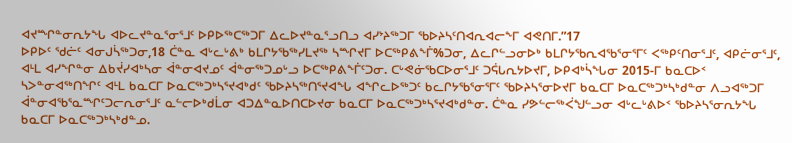ᐊᔪᙱᓐᓂᕆᔭᖓ ᐊᐅᓚᔪᓐᓇᕐᓂᕐᒧᑦ ᐅᑭᐅᖅᑕᖅᑐᒥ ᐃᓚᐅᔪᓐᓇᕐᓗᑎᓗ ᐊᓯᔾᔨᖅᑐᒥ ᖃᐅᔨᓴᑦᑎᐊᕆᐊᓕᖕᒥ ᐊᕙᑎᒥ.”17
ᐅᑭᐅᑦ ᖁᓖᑦ ᐊᓂᒍᓵᖅᑐᓂ,18 ᑖᓐᓇ ᐊᒡᓚᒡᕕᒃ ᑲᒪᒋᔭᖃᖅᓯᒪᔪᖅ ᓴᙱᔪᒥ ᐅᑕᖅᑭᕕᖕᒦ%ᑐᓂ, ᐃᓚᒋᓪᓗᓂᐅᒃ ᑲᒪᒋᔭᖃᕆᐊᖃᕐᓂᕐᒥᑦ ᐸᖅᑭᑦᑎᓂᕐᒧᑦ, ᐊᑭᓖᓂᕐᒧᑦ, ᐊᒻᒪ ᐊᓯᖏᓐᓂ ᐃᑲᔫᓯᐊᒃᓴᓂ ᐋᓐᓂᐊᔪᓄᑦ ᐋᓐᓂᖅᑐᓄᒡᓗ ᐅᑕᖅᑭᕕᖕᒦᑦᑐᓂ. ᑕᒡᕙᓃᖃᑕᐅᓂᕐᒧᑦ ᑐᕌᒐᕆᔭᐅᔪᒥ, ᐅᑭᐊᒃᓵᖓᓂ 2015-ᒥ ᑲᓇᑕᐅᑉ ᓴᐳᓐᓂᐊᖅᑎᖏᑦ ᐊᒻᒪ ᑲᓇᑕᒥ ᐅᓇᑕᖅᑐᒃᓴᕐᔪᐊᒃᑯᑦ ᖃᐅᔨᓴᖅᑎᕐᔪᐊᖓ ᐊᖏᓚᐅᖅᑐᑦ ᑲᓚᒋᔭᖃᕐᓂᕐᒥᑦ ᖃᐅᔨᓴᕐᓂᐅᔪᒥ ᑲᓇᑕᒥ ᐅᓇᑕᖅᑐᒃᓴᒃᑯᓐᓂ ᐱᓗᐊᖅᑐᒥ ᐋᓐᓂᐊᖃᕐᓇᙱᑦᑐᓕᕆᓂᕐᒧᑦ ᓇᓪᓕᐅᒃᑯᒫᓂ ᐊᑐᐃᓐᓇᐅᑎᑕᐅᔪᓂ ᑲᓇᑕᒥ ᐅᓇᑕᖅᑐᒃᓴᕐᔪᐊᒃᑯᓐᓂ. ᑖᓐᓇ ᓯᕗᓪᓕᖅᐹᖑᓪᓗᓂ ᐊᒡᓚᒡᕕᐅᑉ ᖃᐅᔨᓴᕐᓂᕆᔭᖓ ᑲᓇᑕᒥ ᐅᓇᑕᖅᑐᒃᓴᒃᑯᓐᓄ.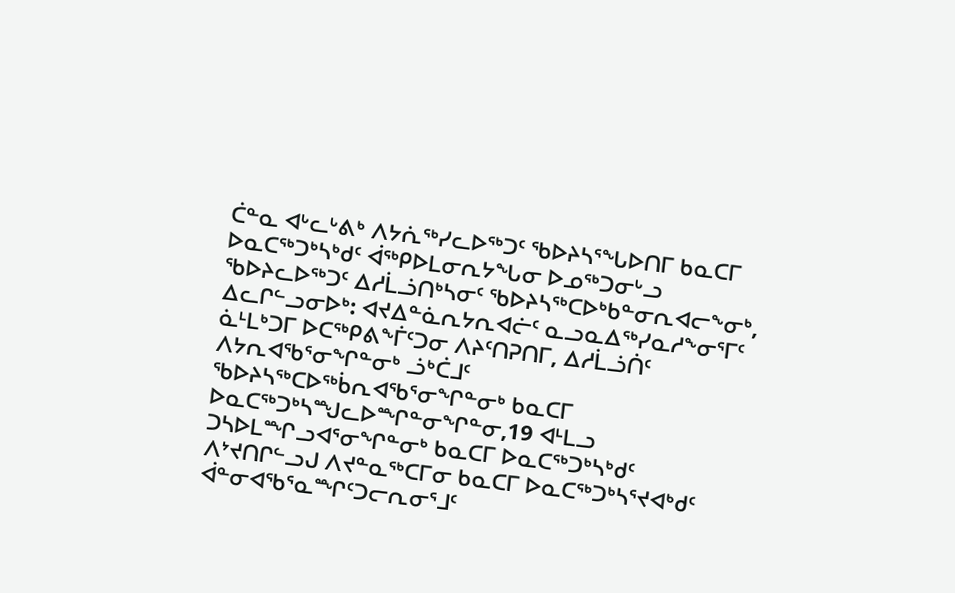ᑖᓐᓇ ᐊᒡᓚᒡᕕᒃ ᐱᔭᕇᖅᓯᓚᐅᖅᑐᑦ ᖃᐅᔨᓴᕐᖓᐅᑎᒥ ᑲᓇᑕᒥ ᐅᓇᑕᖅᑐᒃᓴᒃᑯᑦ ᐋᖅᑭᐅᒪᓂᕆᔭᖓᓂ ᐅᓄᖅᑐᓂᒡᓗ ᖃᐅᔨᓚᐅᖅᑐᑦ ᐃᓱᒫᓘᑎᒃᓴᓂᑦ ᖃᐅᔨᓴᖅᑕᐅᒃᑲᓐᓂᕆᐊᓕᖕᓂᒃ, ᐃᓚᒋᓪᓗᓂᐅᒃ: ᐊᔪᐃᓐᓈᕆᔭᕆᐊᓖᑦ ᓇᓗᓇᐃᖅᓯᓇᓱᖕᓂᕐᒥᑦ ᓈᒻᒪᒃᑐᒥ ᐅᑕᖅᑭᕕᖕᒦᑦᑐᓂ ᐱᔨᑦᑎᕈᑎᒥ, ᐃᓱᒫᓘᑏᑦ ᐱᔭᕆᐊᖃᕐᓂᖏᓐᓂᒃ ᓘᒃᑖᒧᑦ ᖃᐅᔨᓴᖅᑕᐅᖅᑳᕆᐊᖃᕐᓂᖏᓐᓂᒃ ᑲᓇᑕᒥ ᐅᓇᑕᖅᑐᒃᓴᙳᓚᐅᙱᓐᓂᖏᓐᓂ,19 ᐊᒻᒪᓗ ᑐᓴᐅᒪᙱᓗᐊᕐᓂᖏᓐᓂᒃ ᑲᓇᑕᒥ ᐅᓇᑕᖅᑐᒃᓴᒃᑯᑦ ᐱᔾᔪᑎᒋᓪᓗᒍ ᐱᔪᓐᓇᖅᑕᒥᓂ ᑲᓇᑕᒥ ᐅᓇᑕᖅᑐᒃᓴᕐᔪᐊᒃᑯᑦ ᐋᓐᓂᐊᖃᕐᓇᙱᑦᑐᓕᕆᓂᕐᒧᑦ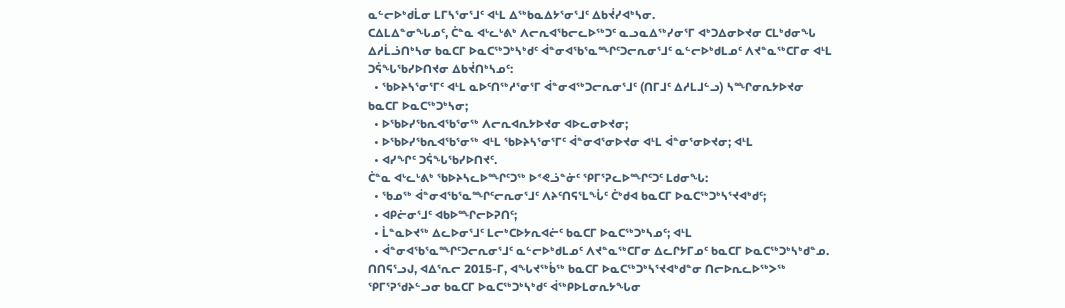ᓇᓪᓕᐅᒃᑯᒫᓂ ᒪᒥᓴᕐᓂᕐᒧᑦ ᐊᒻᒪ ᐃᖅᑲᓇᐃᔭᕐᓂᕐᒧᑦ ᐃᑲᔫᓯᐊᒃᓴᓂ.
ᑕᐃᒪᐃᓐᓂᖓᓄᑦ, ᑖᓐᓇ ᐊᒡᓚᒡᕕᒃ ᐱᓕᕆᐊᖃᓕᓚᐅᖅᑐᑦ ᓇᓗᓇᐃᖅᓯᓂᕐᒥ ᐊᒃᑐᐃᓂᐅᔪᓂ ᑕᒪᒃᑯᓂᖓ ᐃᓱᒫᓘᑎᒃᓴᓂ ᑲᓇᑕᒥ ᐅᓇᑕᖅᑐᒃᓴᒃᑯᑦ ᐋᓐᓂᐊᖃᕐᓇᙱᑦᑐᓕᕆᓂᕐᒧᑦ ᓇᓪᓕᐅᒃᑯᒪᓄᑦ ᐱᔪᓐᓇᖅᑕᒥᓂ ᐊᒻᒪ ᑐᕌᖓᖃᓯᐅᑎᔪᓂ ᐃᑲᔫᑎᒃᓴᓄᑦ:
  • ᖃᐅᔨᓴᕐᓂᕐᒥᑦ ᐊᒻᒪ ᓇᐅᑦᑎᖅᓱᕐᓂᕐᒥ ᐋᓐᓂᐊᖅᑐᓕᕆᓂᕐᒧᑦ (ᑎᒥᒧᑦ ᐃᓱᒪᒧᓪᓗ) ᓴᙱᓂᕆᔭᐅᔪᓂ ᑲᓇᑕᒥ ᐅᓇᑕᖅᑐᒃᓴᓂ;
  • ᐅᖃᐅᓯᖃᕆᐊᖃᕐᓂᖅ ᐱᓕᕆᐊᕆᔭᐅᔪᓂ ᐊᐅᓚᓂᐅᔪᓂ;
  • ᐅᖃᐅᓯᖃᕆᐊᖃᕐᓂᖅ ᐊᒻᒪ ᖃᐅᔨᓴᕐᓂᕐᒥᑦ ᐋᓐᓂᐊᕐᓂᐅᔪᓂ ᐊᒻᒪ ᐋᓐᓂᕐᓂᐅᔪᓂ; ᐊᒻᒪ
  • ᐊᓯᖏᑦ ᑐᕌᖓᖃᓯᐅᑎᔪᑦ.
ᑖᓐᓇ ᐊᒡᓚᒡᕕᒃ ᖃᐅᔨᓴᓚᐅᙱᑦᑐᖅ ᐅᕝᕙᓘᓐᓃᑦ ᕿᒥᕐᕈᓚᐅᙱᑦᑐᑦ ᒪᑯᓂᖓ:
  • ᖃᓄᖅ ᐋᓐᓂᐊᖃᕐᓇᙱᑦᓕᕆᓂᕐᒧᑦ ᐱᔨᑦᑎᕋᕐᒪᖔᑦ ᑖᒃᑯᐊ ᑲᓇᑕᒥ ᐅᓇᑕᖅᑐᒃᓴᕐᔪᐊᒃᑯᑦ;
  • ᐊᑭᓖᓂᕐᒧᑦ ᐊᑲᐅᙱᓕᐅᕈᑎᑦ;
  • ᒫᓐᓇᐅᔪᖅ ᐃᓚᐅᓂᕐᒧᑦ ᒪᓕᒃᑕᐅᔭᕆᐊᓖᑦ ᑲᓇᑕᒥ ᐅᓇᑕᖅᑐᒃᓴᓄᑦ; ᐊᒻᒪ
  • ᐋᓐᓂᐊᖃᕐᓇᙱᑦᑐᓕᕆᓂᕐᒧᑦ ᓇᓪᓕᐅᒃᑯᒪᓄᑦ ᐱᔪᓐᓇᖅᑕᒥᓂ ᐃᓚᒋᔭᒥᓄᑦ ᑲᓇᑕᒥ ᐅᓇᑕᖅᑐᒃᓴᒃᑯᓐᓄ.
ᑎᑎᕋᕐᓗᒍ, ᐊᐃᕐᕆᓕ 2015-ᒥ, ᐊᖓᔪᖅᑳᖅ ᑲᓇᑕᒥ ᐅᓇᑕᖅᑐᒃᓴᕐᔪᐊᒃᑯᓐᓂ ᑎᓕᐅᕆᓚᐅᖅᐳᖅ ᕿᒥᕐᕈᖁᔨᓪᓗᓂ ᑲᓇᑕᒥ ᐅᓇᑕᖅᑐᒃᓴᒃᑯᑦ ᐋᖅᑭᐅᒪᓂᕆᔭᖓᓂ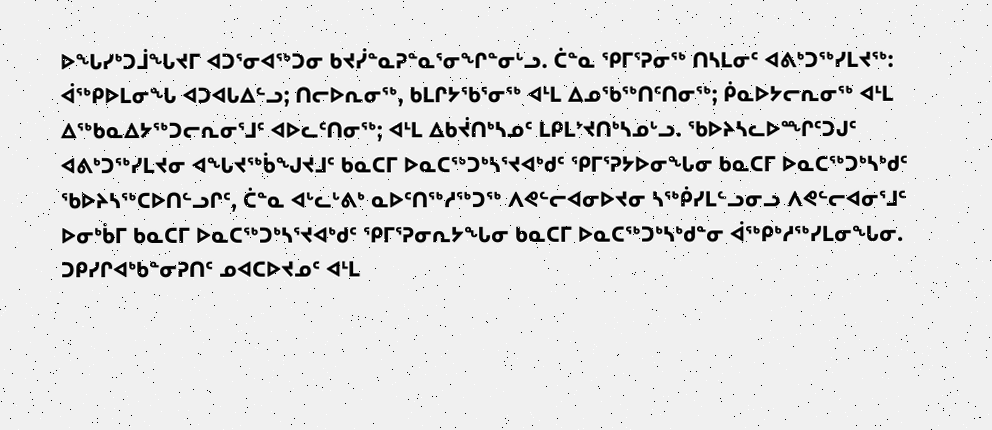ᐅᖓᓯᒃᑐᒨᖓᔪᒥ ᐊᑐᕐᓂᐊᖅᑐᓂ ᑲᔪᓰᓐᓇᕈᓐᓇᕐᓂᖏᓐᓂᒡᓗ. ᑖᓐᓇ ᕿᒥᕐᕈᓂᖅ ᑎᓴᒪᓂᑦ ᐊᕕᒃᑐᖅᓯᒪᔪᖅ: ᐋᖅᑭᐅᒪᓂᖓ ᐊᑐᐊᒐᐃᓪᓗ; ᑎᓕᐅᕆᓂᖅ, ᑲᒪᒋᔭᖃᕐᓂᖅ ᐊᒻᒪ ᐃᓄᖃᖅᑎᑦᑎᓂᖅ; ᑮᓇᐅᔭᓕᕆᓂᖅ ᐊᒻᒪ ᐃᖅᑲᓇᐃᔭᖅᑐᓕᕆᓂᕐᒧᑦ ᐊᐅᓚᑦᑎᓂᖅ; ᐊᒻᒪ ᐃᑲᔫᑎᒃᓴᓄᑦ ᒪᑭᒪᔾᔪᑎᒃᓴᓄᒡᓗ. ᖃᐅᔨᓴᓚᐅᙱᑦᑐᒍᑦ ᐊᕕᒃᑐᖅᓯᒪᔪᓂ ᐊᖓᔪᖅᑳᖑᔪᒧᑦ ᑲᓇᑕᒥ ᐅᓇᑕᖅᑐᒃᓴᕐᔪᐊᒃᑯᑦ ᕿᒥᕐᕈᔭᐅᓂᖓᓂ ᑲᓇᑕᒥ ᐅᓇᑕᖅᑐᒃᓴᒃᑯᑦ ᖃᐅᔨᓴᖅᑕᐅᑎᓪᓗᒋᑦ, ᑖᓐᓇ ᐊᒡᓚᒡᕕᒃ ᓇᐅᑦᑎᖅᓱᖅᑐᖅ ᐱᕙᓪᓕᐊᓂᐅᔪᓂ ᓴᖅᑮᓯᒪᓪᓗᓂᓗ ᐱᕙᓪᓕᐊᓂᕐᒧᑦ ᐅᓂᒃᑳᒥ ᑲᓇᑕᒥ ᐅᓇᑕᖅᑐᒃᓴᕐᔪᐊᒃᑯᑦ ᕿᒥᕐᕈᓂᕆᔭᖓᓂ ᑲᓇᑕᒥ ᐅᓇᑕᖅᑐᒃᓴᒃᑯᓐᓂ ᐋᖅᑭᒃᓱᖅᓯᒪᓂᖓᓂ.
ᑐᑭᓯᒋᐊᒃᑲᓐᓂᕈᑎᑦ ᓄᐊᑕᐅᔪᓄᑦ ᐊᒻᒪ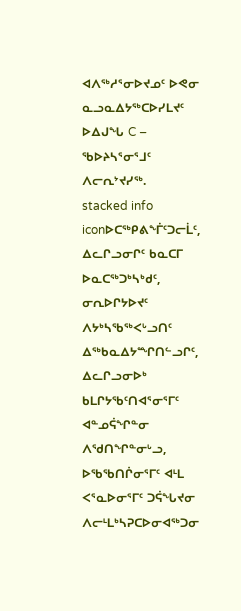ᐊᐱᖅᓱᕐᓂᐅᔪᓄᑦ ᐅᕙᓂ ᓇᓗᓇᐃᔭᖅᑕᐅᓯᒪᔪᑦ ᐅᐃᒍᖓ C – ᖃᐅᔨᓴᕐᓂᕐᒧᑦ ᐱᓕᕆᔾᔪᓯᖅ.
stacked info iconᐅᑕᖅᑭᕕᖕᒦᑦᑐᓕᒫᑦ, ᐃᓚᒋᓗᓂᒋᑦ ᑲᓇᑕᒥ ᐅᓇᑕᖅᑐᒃᓴᒃᑯᑦ, ᓂᕆᐅᒋᔭᐅᔪᑦ ᐱᔭᒃᓴᖃᖅᐸᒡᓗᑎᑦ ᐃᖅᑲᓇᐃᔭᙱᑎᓪᓗᒋᑦ, ᐃᓚᒋᓗᓂᐅᒃ ᑲᒪᒋᔭᖃᑦᑎᐊᕐᓂᕐᒥᑦ ᐊᓐᓄᕌᖏᓐᓂ ᐱᖁᑎᖏᓐᓂᒡᓗ, ᐅᖃᖃᑎᒌᓂᕐᒥᑦ ᐊᒻᒪ ᐸᕐᓇᐅᓂᕐᒥᑦ ᑐᕌᖓᔪᓂ ᐱᓕᒻᒪᒃᓴᕈᑕᐅᓂᐊᖅᑐᓂ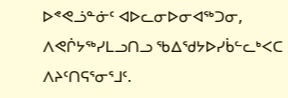ᐅᕝᕙᓘᓐᓃᑦ ᐊᐅᓚᓂᐅᓂᐊᖅᑐᓂ, ᐱᕙᒌᔭᖅᓯᒪᓗᑎᓗ ᖃᐃᖁᔭᐅᓯᑳᓪᓚᒃᐸᑕ ᐱᔨᑦᑎᕋᕐᓂᕐᒧᑦ.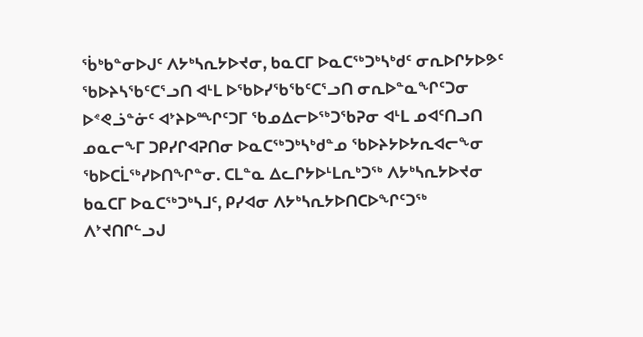ᖄᒃᑲᓐᓂᐅᒍᑦ ᐱᔭᒃᓴᕆᔭᐅᔪᓂ, ᑲᓇᑕᒥ ᐅᓇᑕᖅᑐᒃᓴᒃᑯᑦ ᓂᕆᐅᒋᔭᐅᕗᑦ ᖃᐅᔨᓴᖃᑦᑕᕐᓗᑎ ᐊᒻᒪ ᐅᖃᐅᓯᖃᖃᑦᑕᕐᓗᑎ ᓂᕆᐅᓐᓇᖏᑦᑐᓂ ᐅᕝᕙᓘᓐᓃᑦ ᐊᔾᔨᐅᙱᑦᑐᒥ ᖃᓄᐃᓕᐅᖅᑐᖃᕈᓂ ᐊᒻᒪ ᓄᐊᑦᑎᓗᑎ ᓄᓇᓕᖕᒥ ᑐᑭᓯᒋᐊᕈᑎᓂ ᐅᓇᑕᖅᑐᒃᓴᒃᑯᓐᓄ ᖃᐅᔨᔭᐅᔭᕆᐊᓕᖕᓂ ᖃᐅᑕᒫᖅᓯᐅᑎᖏᓐᓂ. ᑕᒪᓐᓇ ᐃᓚᒋᔭᐅᒻᒪᕆᒃᑐᖅ ᐱᔭᒃᓴᕆᔭᐅᔪᓂ ᑲᓇᑕᒥ ᐅᓇᑕᖅᑐᒃᓴᒧᑦ, ᑭᓯᐊᓂ ᐱᔭᒃᓴᕆᔭᐅᑎᑕᐅᖏᑦᑐᖅ ᐱᔾᔪᑎᒋᓪᓗᒍ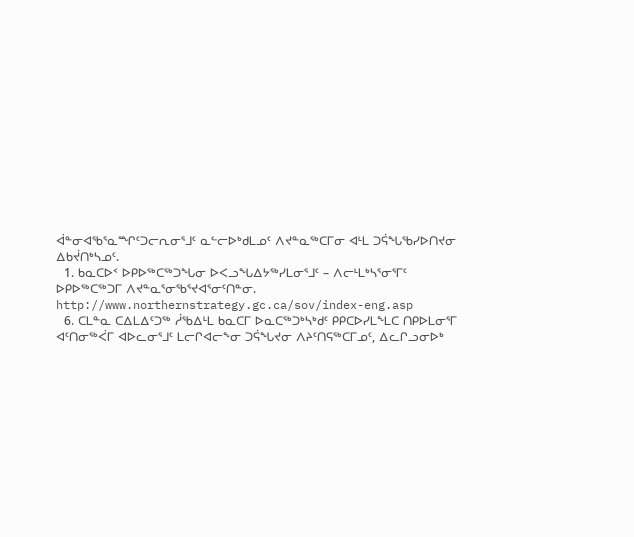ᐋᓐᓂᐊᖃᕐᓇᙱᑦᑐᓕᕆᓂᕐᒧᑦ ᓇᓪᓕᐅᒃᑯᒪᓄᑦ ᐱᔪᓐᓇᖅᑕᒥᓂ ᐊᒻᒪ ᑐᕌᖓᖃᓯᐅᑎᔪᓂ ᐃᑲᔫᑎᒃᓴᓄᑦ.
  1. ᑲᓇᑕᐅᑉ ᐅᑭᐅᖅᑕᖅᑐᖓᓂ ᐅᐸᓗᖓᐃᔭᖅᓯᒪᓂᕐᒧᑦ – ᐱᓕᒻᒪᒃᓴᕐᓂᕐᒥᑦ ᐅᑭᐅᖅᑕᖅᑐᒥ ᐱᔪᓐᓇᕐᓂᖃᕐᔪᐊᕐᓂᑦᑎᓐᓂ. http://www.northernstrategy.gc.ca/sov/index-eng.asp
  6. ᑕᒪᓐᓇ ᑕᐃᒪᐃᑦᑐᖅ ᓲᖃᐃᒻᒪ ᑲᓇᑕᒥ ᐅᓇᑕᖅᑐᒃᓴᒃᑯᑦ ᑭᑭᑕᐅᓯᒪᖕᒪᑕ ᑎᑭᐅᒪᓂᕐᒥ ᐊᑦᑎᓂᖅᐹᒥ ᐊᐅᓚᓂᕐᒧᑦ ᒪᓕᒋᐊᓕᖕᓂ ᑐᕌᖓᔪᓂ ᐱᔨᑦᑎᕋᖅᑕᒥᓄᑦ, ᐃᓚᒋᓗᓂᐅᒃ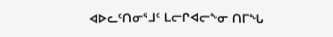ᐊᐅᓚᑦᑎᓂᕐᒧᑦ ᒪᓕᒋᐊᓕᖕᓂ ᑎᒥᖓ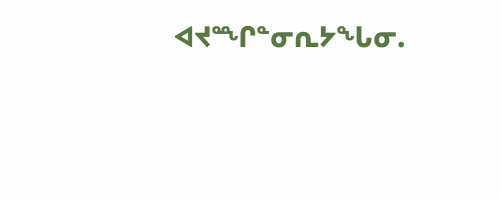ᐊᔪᙱᓐᓂᕆᔭᖓᓂ.